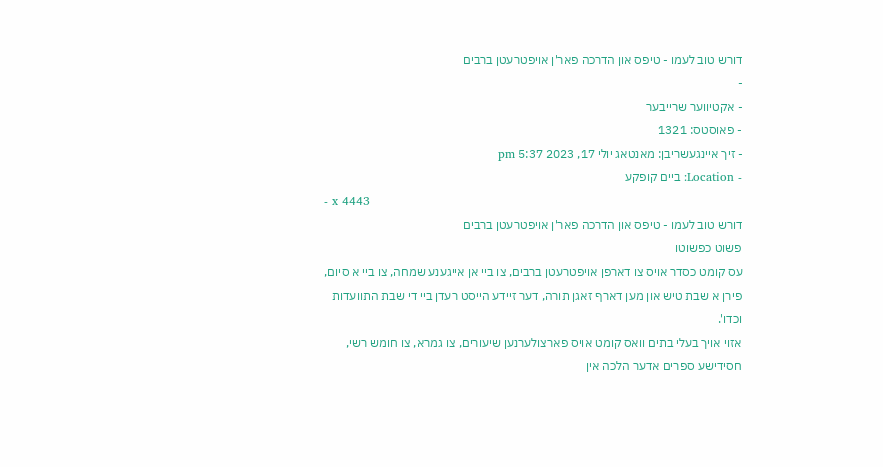דורש טוב לעמו - טיפס און הדרכה פאר'ן אויפטרעטן ברבים
-
- אקטיווער שרייבער
- פאוסטס: 1321
- זיך איינגעשריבן: מאנטאג יולי 17, 2023 5:37 pm
- Location: ביים קופקע
- x 4443
דורש טוב לעמו - טיפס און הדרכה פאר'ן אויפטרעטן ברבים
פשוט כפשוטו
עס קומט כסדר אויס צו דארפן אויפטרעטן ברבים, צו ביי אן אייגענע שמחה, צו ביי א סיום, פירן א שבת טיש און מען דארף זאגן תורה, דער זיידע הייסט רעדן ביי די שבת התוועדות וכדו'.
אזוי אויך בעלי בתים וואס קומט אויס פארצולערנען שיעורים, צו גמרא, צו חומש רשי, חסידישע ספרים אדער הלכה אין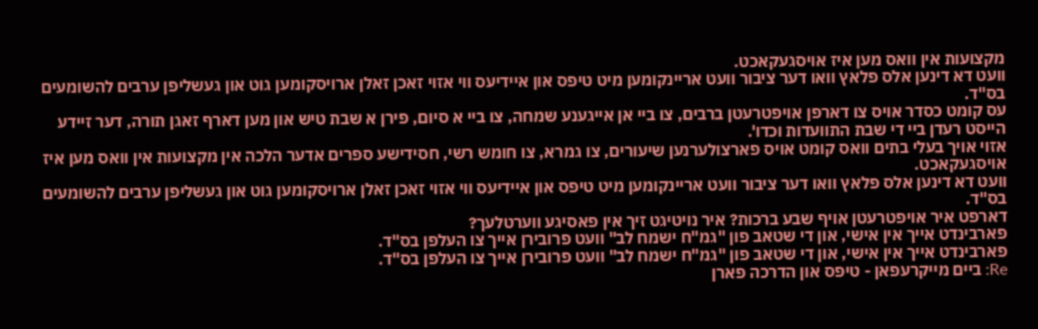מקצועות אין וואס מען איז אויסגעקאכט.
וועט דא דינען אלס פלאץ וואו דער ציבור וועט אריינקומען מיט טיפס און איידיעס ווי אזוי זאכן זאלן ארויסקומען גוט און געשליפן ערבים להשומעים בס"ד.
עס קומט כסדר אויס צו דארפן אויפטרעטן ברבים, צו ביי אן אייגענע שמחה, צו ביי א סיום, פירן א שבת טיש און מען דארף זאגן תורה, דער זיידע הייסט רעדן ביי די שבת התוועדות וכדו'.
אזוי אויך בעלי בתים וואס קומט אויס פארצולערנען שיעורים, צו גמרא, צו חומש רשי, חסידישע ספרים אדער הלכה אין מקצועות אין וואס מען איז אויסגעקאכט.
וועט דא דינען אלס פלאץ וואו דער ציבור וועט אריינקומען מיט טיפס און איידיעס ווי אזוי זאכן זאלן ארויסקומען גוט און געשליפן ערבים להשומעים בס"ד.
דארפט איר אויפטרעטן אויף שבע ברכות? איר נויטיגט זיך אין פאסיגע ווערטלעך?
פארבינדט אייך אין אישי, און די שטאב פון "גמ"ח ישמח לב" וועט פרובירן אייך צו העלפן בס"ד.
פארבינדט אייך אין אישי, און די שטאב פון "גמ"ח ישמח לב" וועט פרובירן אייך צו העלפן בס"ד.
Re: ביים מייקרעפאן - טיפס און הדרכה פארן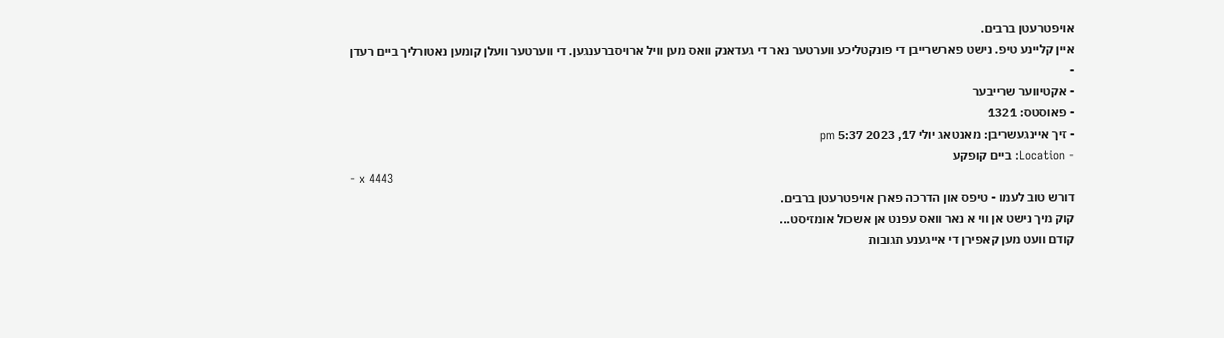אויפטרעטן ברבים.
איין קליינע טיפ. נישט פארשרייבן די פונקטליכע ווערטער נאר די געדאנק וואס מען וויל ארויסברענגען. די ווערטער וועלן קומען נאטורליך ביים רעדן
-
- אקטיווער שרייבער
- פאוסטס: 1321
- זיך איינגעשריבן: מאנטאג יולי 17, 2023 5:37 pm
- Location: ביים קופקע
- x 4443
דורש טוב לעמו - טיפס און הדרכה פארן אויפטרעטן ברבים.
קוק מיך נישט אן ווי א נאר וואס עפנט אן אשכול אומזיסט...
קודם וועט מען קאפירן די אייגענע תגובות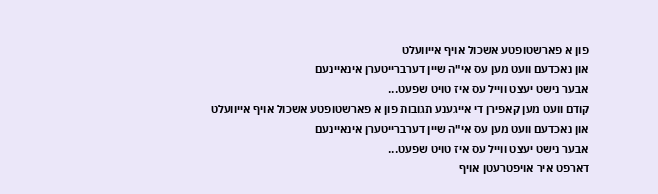פון א פארשטופטע אשכול אויף אייוועלט
און נאכדעם וועט מען עס אי"ה שיין דערברייטערן אינאיינעם
אבער נישט יעצט ווייל עס איז טויט שפעט...
קודם וועט מען קאפירן די אייגענע תגובות פון א פארשטופטע אשכול אויף אייוועלט
און נאכדעם וועט מען עס אי"ה שיין דערברייטערן אינאיינעם
אבער נישט יעצט ווייל עס איז טויט שפעט...
דארפט איר אויפטרעטן אויף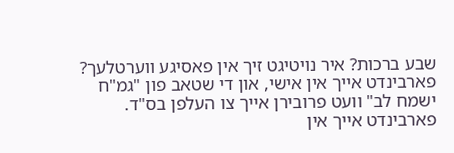שבע ברכות? איר נויטיגט זיך אין פאסיגע ווערטלעך?
פארבינדט אייך אין אישי, און די שטאב פון "גמ"ח ישמח לב" וועט פרובירן אייך צו העלפן בס"ד.
פארבינדט אייך אין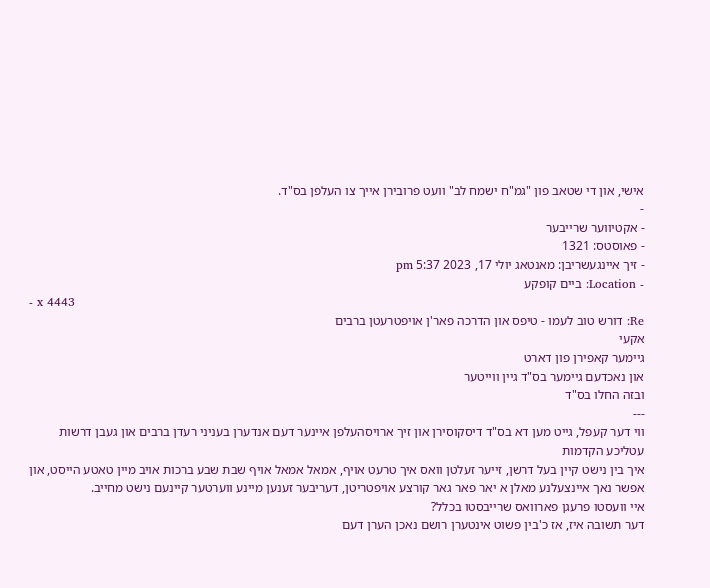אישי, און די שטאב פון "גמ"ח ישמח לב" וועט פרובירן אייך צו העלפן בס"ד.
-
- אקטיווער שרייבער
- פאוסטס: 1321
- זיך איינגעשריבן: מאנטאג יולי 17, 2023 5:37 pm
- Location: ביים קופקע
- x 4443
Re: דורש טוב לעמו - טיפס און הדרכה פאר'ן אויפטרעטן ברבים
אקעי
גיימער קאפירן פון דארט
און נאכדעם גיימער בס"ד גיין ווייטער
ובזה החלו בס"ד
---
ווי דער קעפל, גייט מען דא בס"ד דיסקוסירן און זיך ארויסהעלפן איינער דעם אנדערן בעניני רעדן ברבים און געבן דרשות
עטליכע הקדמות
איך בין נישט קיין בעל דרשן, זייער זעלטן וואס איך טרעט אויף, אמאל אמאל אויף שבת שבע ברכות אויב מיין טאטע הייסט, און אפשר נאך איינצעלנע מאלן א יאר פאר גאר קורצע אויפטריטן, דעריבער זענען מיינע ווערטער קיינעם נישט מחייב.
איי וועסטו פרעגן פארוואס שרייבסטו בכלל?
דער תשובה איז, אז כ'בין פשוט אינטערן רושם נאכן הערן דעם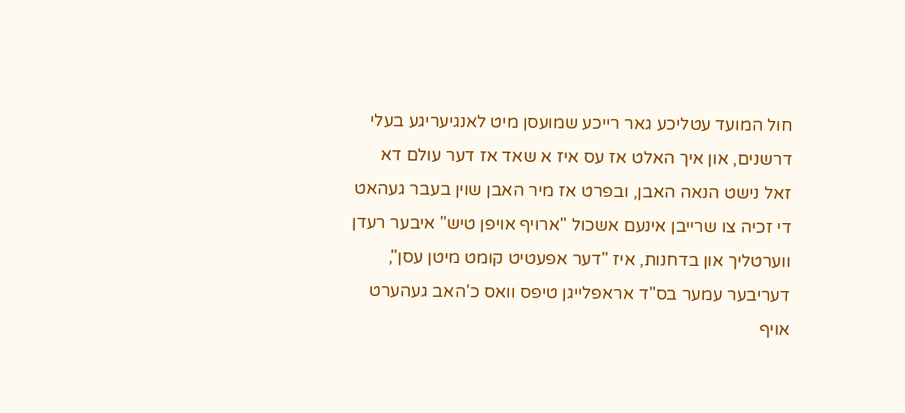חול המועד עטליכע גאר רייכע שמועסן מיט לאנגיעריגע בעלי דרשנים, און איך האלט אז עס איז א שאד אז דער עולם דא זאל נישט הנאה האבן, ובפרט אז מיר האבן שוין בעבר געהאט די זכיה צו שרייבן אינעם אשכול "ארויף אויפן טיש" איבער רעדן ווערטליך און בדחנות, איז "דער אפעטיט קומט מיטן עסן", דעריבער עמער בס"ד אראפלייגן טיפס וואס כ'האב געהערט אויף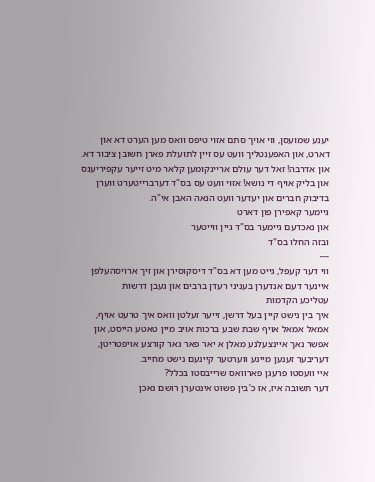יענע שמועסן, ווי אויך סתם אזוי טיפס וואס מען הערט דא און דארט, און האפענטליך וועט עס זיין לתועלת פארן חשובן ציבור דא.
און אדרבה! זאל דער עולם אריינקומען קלאר מיט זייער עקפיריענס און בליק אויף די נושא! אזוי וועט עס בס"ד דערברייטערט ווערן בדיבוק חברים און יעדער וועט הנאה האבן אי"ה.
גיימער קאפירן פון דארט
און נאכדעם גיימער בס"ד גיין ווייטער
ובזה החלו בס"ד
---
ווי דער קעפל, גייט מען דא בס"ד דיסקוסירן און זיך ארויסהעלפן איינער דעם אנדערן בעניני רעדן ברבים און געבן דרשות
עטליכע הקדמות
איך בין נישט קיין בעל דרשן, זייער זעלטן וואס איך טרעט אויף, אמאל אמאל אויף שבת שבע ברכות אויב מיין טאטע הייסט, און אפשר נאך איינצעלנע מאלן א יאר פאר גאר קורצע אויפטריטן, דעריבער זענען מיינע ווערטער קיינעם נישט מחייב.
איי וועסטו פרעגן פארוואס שרייבסטו בכלל?
דער תשובה איז, אז כ'בין פשוט אינטערן רושם נאכן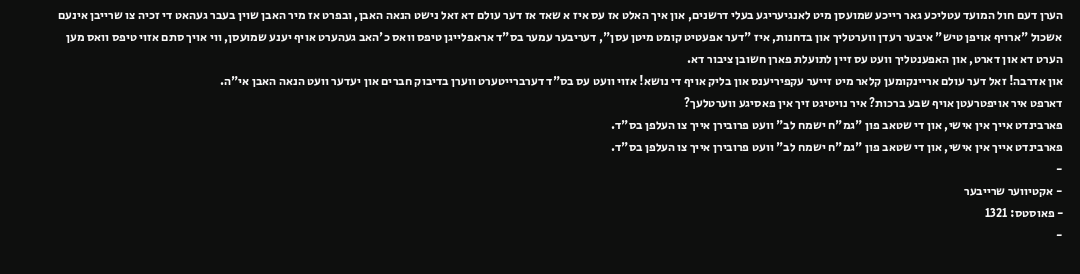הערן דעם חול המועד עטליכע גאר רייכע שמועסן מיט לאנגיעריגע בעלי דרשנים, און איך האלט אז עס איז א שאד אז דער עולם דא זאל נישט הנאה האבן, ובפרט אז מיר האבן שוין בעבר געהאט די זכיה צו שרייבן אינעם אשכול "ארויף אויפן טיש" איבער רעדן ווערטליך און בדחנות, איז "דער אפעטיט קומט מיטן עסן", דעריבער עמער בס"ד אראפלייגן טיפס וואס כ'האב געהערט אויף יענע שמועסן, ווי אויך סתם אזוי טיפס וואס מען הערט דא און דארט, און האפענטליך וועט עס זיין לתועלת פארן חשובן ציבור דא.
און אדרבה! זאל דער עולם אריינקומען קלאר מיט זייער עקפיריענס און בליק אויף די נושא! אזוי וועט עס בס"ד דערברייטערט ווערן בדיבוק חברים און יעדער וועט הנאה האבן אי"ה.
דארפט איר אויפטרעטן אויף שבע ברכות? איר נויטיגט זיך אין פאסיגע ווערטלעך?
פארבינדט אייך אין אישי, און די שטאב פון "גמ"ח ישמח לב" וועט פרובירן אייך צו העלפן בס"ד.
פארבינדט אייך אין אישי, און די שטאב פון "גמ"ח ישמח לב" וועט פרובירן אייך צו העלפן בס"ד.
-
- אקטיווער שרייבער
- פאוסטס: 1321
-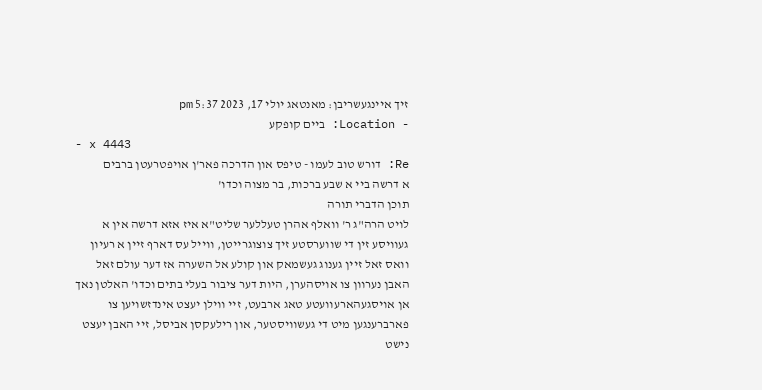זיך איינגעשריבן: מאנטאג יולי 17, 2023 5:37 pm
- Location: ביים קופקע
- x 4443
Re: דורש טוב לעמו - טיפס און הדרכה פאר'ן אויפטרעטן ברבים
א דרשה ביי א שבע ברכות, בר מצוה וכדו'
תוכן הדברי תורה
לויט הרה"ג ר' וואלף אהרן טעללער שליט"א איז אזא דרשה אין א געוויסע זין די שווערסטע זיך צוצוגרייטן, ווייל עס דארף זיין א רעיון וואס זאל זיין גענוג געשמאק און קולע אל השערה אז דער עולם זאל האבן נערוון צו אויסהערן, היות דער ציבור בעלי בתים וכדו' האלטן נאך אן אויסגעהארעוועטע טאג ארבעט, זיי ווילן יעצט אינדזשויען צו פארברענגען מיט די געשוויסטער, און רילעקסן אביסל, זיי האבן יעצט נישט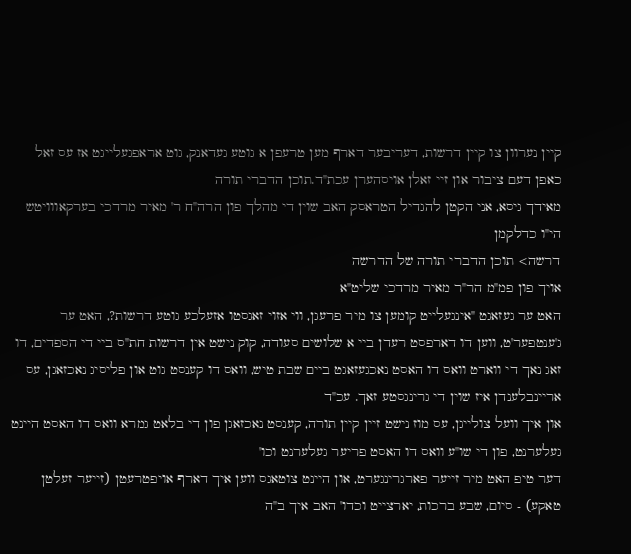קיין נערוון צו קיין דרשות, דעריבער דארף מען טרעפן א גוטע געדאנק, גוט אראפגעלייגט אז עס זאל כאפן דעם ציבור און זיי זאלן אויסהערן עכת"ד.תוכן הדברי תורה
מאידך גיסא, אני הקטן להגדיל הטראסק האב שוין די מהלך פון הרה"ח ר' מאיר מרדכי בערקאווויטש הי"ו כדלקמן
דרשה> תוכן הדברי תורה של הדרשה
אויך פון פמ"מ הר"ר מאיר מרדכי שליט"א
האט ער געזאגט "אינגעלייט קומען צו מיר פרעגן, ווי אזוי זאגסטו אזעלכע גוטע דרשות?, האט ער ג'ענטפער'ט, ווען דו דארפסט רעדן ביי א שלושים סעודה, קוק נישט אין דרשות חת"ס ביי די הספדים, דו זאג נאך די ווארט וואס דו האסט נאכגעזאגט ביים שבת טיש, וואס דו קענסט גוט און פליסיג נאכזאגן, עס אריינבלענדן איז שוין די גרינגסטע זאך. עכ"ד
און איך וועל צולייגן, עס מוז נישט זיין קיין תורה, קענסט נאכזאגן פון די בלאט גמרא וואס דו האסט היינט געלערנט, פון די שו"ע וואס דו האסט פריער געלערנט וכו'
דער טיפ האט מיר זייער פארגרינגערט, און היינט צוטאגס ווען איך דארף אויפטרעטן (זייער זעלטן טאקע) - סיום, שבע ברכות, יארצייט וכדו' האב איך ב"ה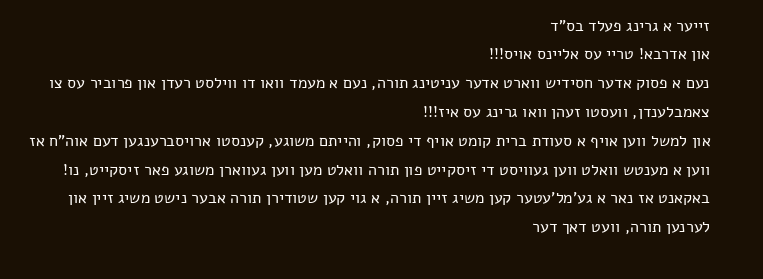זייער א גרינג פעלד בס"ד
און אדרבא! טריי עס אליינס אויס!!!
נעם א פסוק אדער חסידיש ווארט אדער עניטינג תורה, נעם א מעמד וואו דו ווילסט רעדן און פרוביר עס צו צאמבלענדן, וועסטו זעהן וואו גרינג עס איז!!!
און למשל ווען אויף א סעודת ברית קומט אויף די פסוק, והייתם משוגע, קענסטו ארויסברענגען דעם אוה"ח אז ווען א מענטש וואלט ווען געוויסט די זיסקייט פון תורה וואלט מען ווען געווארן משוגע פאר זיסקייט, נו! באקאנט אז נאר א גע'מל'עטער קען משיג זיין תורה, א גוי קען שטודירן תורה אבער נישט משיג זיין און לערנען תורה, וועט דאך דער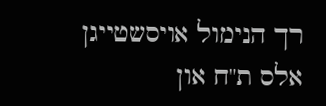רך הנימול אויסשטייגן אלס ת"ח און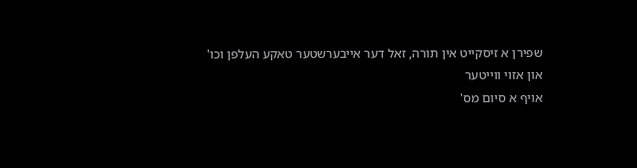שפירן א זיסקייט אין תורה, זאל דער אייבערשטער טאקע העלפן וכו'
און אזוי ווייטער
אויף א סיום מס'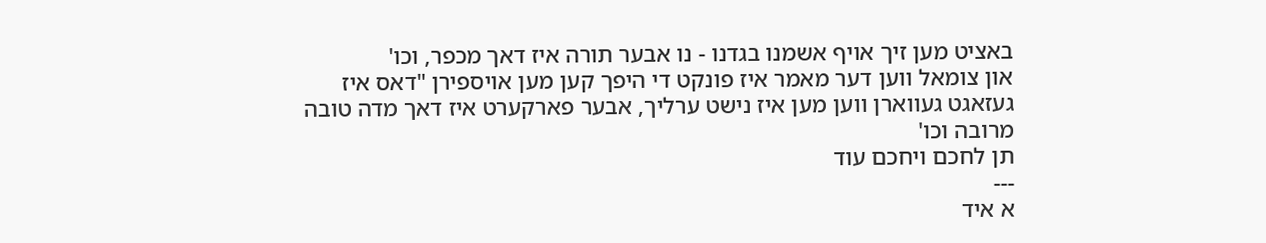באציט מען זיך אויף אשמנו בגדנו - נו אבער תורה איז דאך מכפר, וכו'
און צומאל ווען דער מאמר איז פונקט די היפך קען מען אויספירן "דאס איז געזאגט געווארן ווען מען איז נישט ערליך, אבער פארקערט איז דאך מדה טובה מרובה וכו'
תן לחכם ויחכם עוד
---
א איד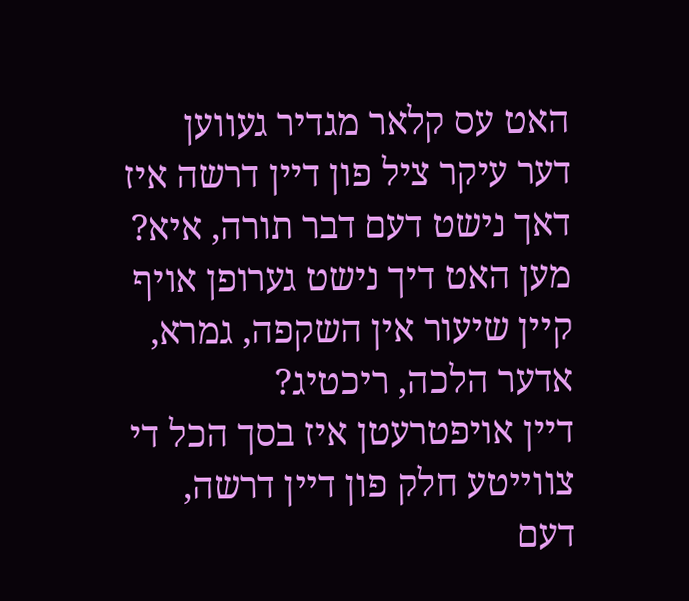האט עס קלאר מגדיר געווען
דער עיקר ציל פון דיין דרשה איז דאך נישט דעם דבר תורה, איא? מען האט דיך נישט גערופן אויף קיין שיעור אין השקפה, גמרא, אדער הלכה, ריכטיג?
דיין אויפטרעטן איז בסך הכל די צווייטע חלק פון דיין דרשה, דעם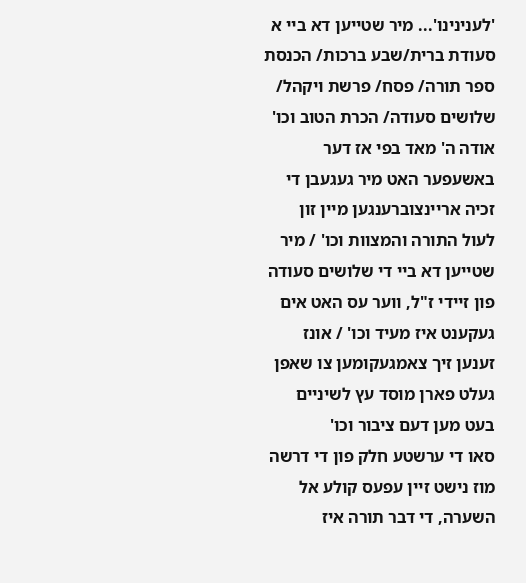'לענינינו'... מיר שטייען דא ביי א סעודת ברית/שבע ברכות/ הכנסת ספר תורה/ פסח/ פרשת ויקהל/ שלושים סעודה/ הכרת הטוב וכו'
אודה ה' מאד בפי אז דער באשעפער האט מיר געגעבן די זכיה אריינצוברענגען מיין זון לעול התורה והמצוות וכו' / מיר שטייען דא ביי די שלושים סעודה פון זיידי ז"ל, ווער עס האט אים געקענט איז מעיד וכו' / אונז זענען זיך צאמגעקומען צו שאפן געלט פארן מוסד עץ לשיניים בעט מען דעם ציבור וכו'
סאו די ערשטע חלק פון די דרשה מוז נישט זיין עפעס קולע אל השערה, די דבר תורה איז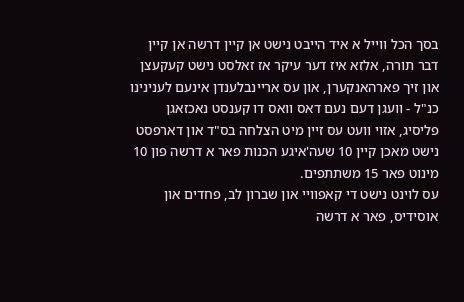בסך הכל ווייל א איד הייבט נישט אן קיין דרשה אן קיין דבר תורה, אלזא איז דער עיקר אז זאלסט נישט קעקעצן און זיך פארהאנקערן, און עס אריינבלענדן אינעם לענינינו כנ"ל - וועגן דעם נעם דאס וואס דו קענסט נאכזאגן פליסיג, אזוי וועט עס זיין מיט הצלחה בס"ד און דארפסט נישט מאכן קיין 10 שעה'איגע הכנות פאר א דרשה פון 10 מינוט פאר 15 משתתפים.
עס לוינט נישט די קאפוויי און שברון לב, פחדים און אוסידיס, פאר א דרשה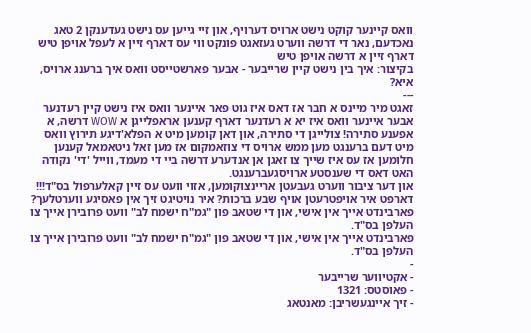וואס קיינער קוקט נישט ארויס דערויף, און זיי גייען עס נישט געדענקן 2 טאג נאכדעם, נאר די דרשה ווערט געזאגט פונקט ווי עס דארף זיין א לעפל אויפן טיש דארף זיין א דרשה אויפן טיש
בקיצור: איך בין נישט קיין שרייבער - אבער פארשטייסט וואס איך ברענג ארויס, איא?
---
זאגט מיר מיינס א חבר אז דאס איז גוט פאר איינער וואס איז נישט קיין רעדנער
אבער איינער וואס איז יא א רעדנער דארף קענען אראפלייגן א WOW דרשה, א אפענע סתירה! צולייגן די סתירה, און דאן קומען מיט א הפלא'דיגע תירוץ וואס מיט דעם ברענגט מען ממש ארויס די צוזאמקום אז מען זאל ניטאמאל קענען חלומען אז עס איז שייך צו זאגן אן אנדערע דרשה ביי די מעמד, ווייל 'די' נקודה האט דאס די שענסטע ארויסגעברענגט.
און דער ציבור ווערט געבעטן אריינצוקומען, אזוי וועט עס זיין קאלערפול בס"ד!!!
דארפט איר אויפטרעטן אויף שבע ברכות? איר נויטיגט זיך אין פאסיגע ווערטלעך?
פארבינדט אייך אין אישי, און די שטאב פון "גמ"ח ישמח לב" וועט פרובירן אייך צו העלפן בס"ד.
פארבינדט אייך אין אישי, און די שטאב פון "גמ"ח ישמח לב" וועט פרובירן אייך צו העלפן בס"ד.
-
- אקטיווער שרייבער
- פאוסטס: 1321
- זיך איינגעשריבן: מאנטאג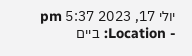יולי 17, 2023 5:37 pm
- Location: ביים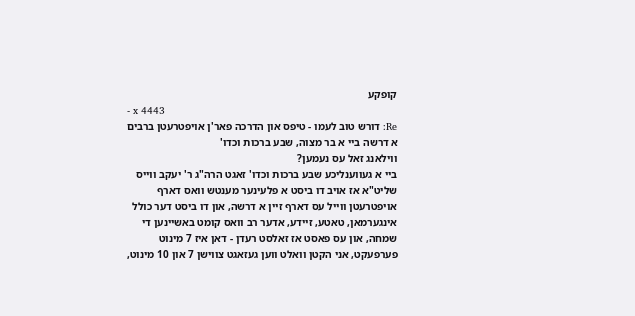קופקע
- x 4443
Re: דורש טוב לעמו - טיפס און הדרכה פאר'ן אויפטרעטן ברבים
א דרשה ביי א בר מצוה, שבע ברכות וכדו'
ווילאנג זאל עס נעמען?
ביי א געווענליכע שבע ברכות וכדו' זאגט הרה"ג ר' יעקב ווייס שליט"א אז אויב דו ביסט א פלעינער מענטש וואס דארף אויפטרעטן ווייל עס דארף זיין א דרשה, און דו ביסט דער כולל אינגערמאן, טאטע, זיידע, אדער רב וואס קומט באשיינען די שמחה, און עס פאסט אז זאלסט רעדן - דאן איז 7 מינוט פערפעקט, אני הקטן וואלט ווען געזאגט צווישן 7 און 10 מינוט,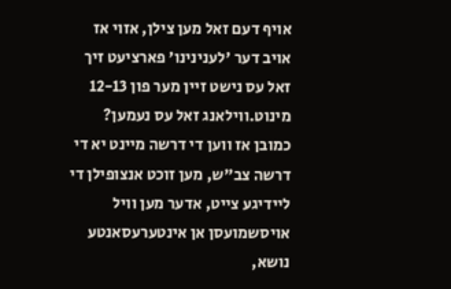אויף דעם זאל מען צילן, אזוי אז אויב דער 'לענינינו' פארציעט זיך זאל עס נישט זיין מער פון 12-13 מינוט.ווילאנג זאל עס נעמען?
כמובן אז ווען די דרשה מיינט יא די דרשה צב"ש, מען זוכט אנצופילן די ליידיגע צייט, אדער מען וויל אויסשמועסן אן אינטערעסאנטע נושא,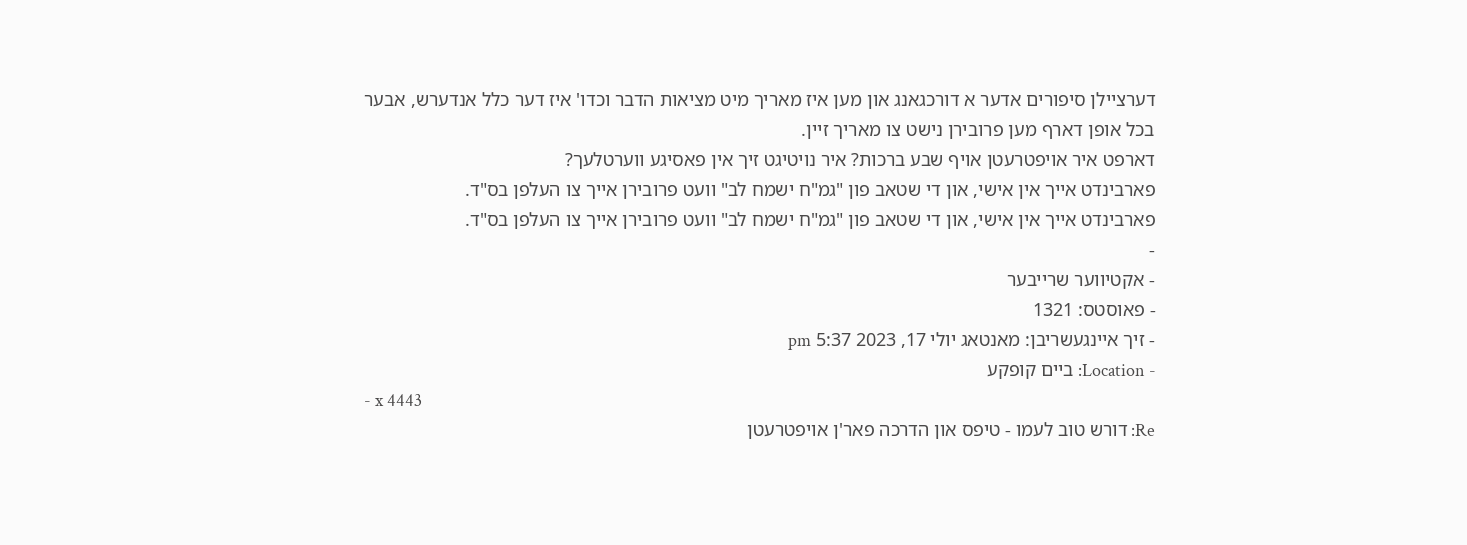דערציילן סיפורים אדער א דורכגאנג און מען איז מאריך מיט מציאות הדבר וכדו' איז דער כלל אנדערש, אבער בכל אופן דארף מען פרובירן נישט צו מאריך זיין.
דארפט איר אויפטרעטן אויף שבע ברכות? איר נויטיגט זיך אין פאסיגע ווערטלעך?
פארבינדט אייך אין אישי, און די שטאב פון "גמ"ח ישמח לב" וועט פרובירן אייך צו העלפן בס"ד.
פארבינדט אייך אין אישי, און די שטאב פון "גמ"ח ישמח לב" וועט פרובירן אייך צו העלפן בס"ד.
-
- אקטיווער שרייבער
- פאוסטס: 1321
- זיך איינגעשריבן: מאנטאג יולי 17, 2023 5:37 pm
- Location: ביים קופקע
- x 4443
Re: דורש טוב לעמו - טיפס און הדרכה פאר'ן אויפטרעטן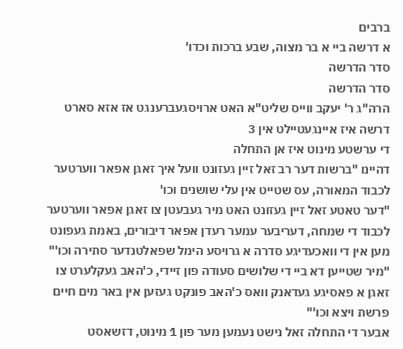ברבים
א דרשה ביי א בר מצוה, שבע ברכות וכדו'
סדר הדרשה
סדר הדרשה
הרה"ג ר' יעקב ווייס שליט"א האט ארויסגעברענגט אז אזא סארט דרשה איז איינגעטיילט אין 3
די ערשטע מינוט איז אן התחלה
דהיינו "ברשות דער רב זאל זיין געזונט וועל איך זאגן אפאר ווערטער לכבוד המאורה, עס שטייט אין עלי שושנים וכו'
"דער טאטע זאל זיין געזונט האט מיר געבעטן צו זאגן אפאר ווערטער לכבוד די שמחה, דעריבער עמער רעדן אפאר דיבורים, באמת געפונט מען אין די וואכעדיגע סדרה א גרויסע הימל שפאלטנדער סתירה וכו'"
"מיר שטייען דא ביי די שלושים סעודה פון זיידי, כ'האב געקלערט צו זאגן א פאסיגע געדאנק וואס כ'האב פונקט געזען אין באר מים חיים פרשת ויצא וכו'"
אבער די התחלה זאל נישט נעמען מער פון 1 מינוט, דזשאסט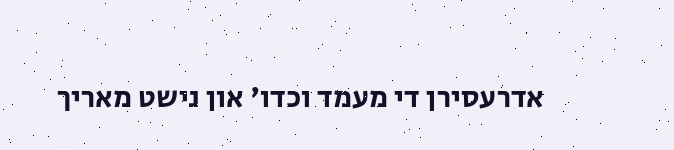אדרעסירן די מעמד וכדו' און נישט מאריך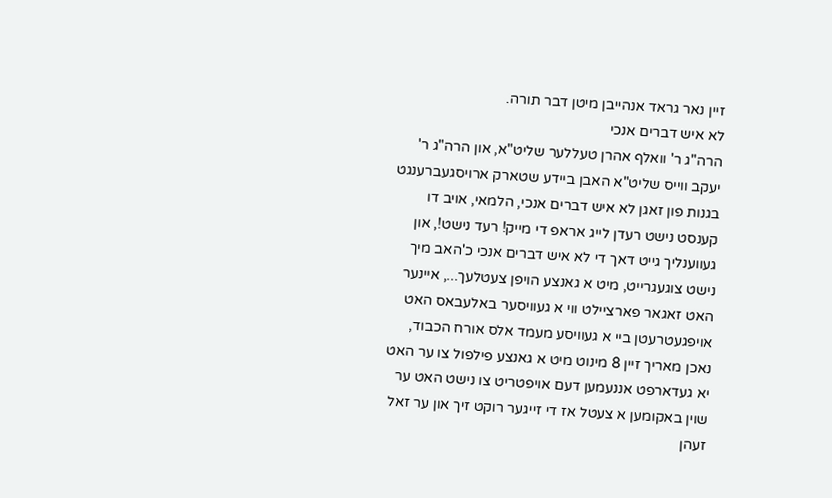זיין נאר גראד אנהייבן מיטן דבר תורה.
לא איש דברים אנכי
הרה"ג ר' וואלף אהרן טעללער שליט"א, און הרה"ג ר' יעקב ווייס שליט"א האבן ביידע שטארק ארויסגעברענגט בגנות פון זאגן לא איש דברים אנכי, הלמאי, אויב דו קענסט נישט רעדן לייג אראפ די מייק! רעד נישט!, און געווענליך גייט דאך די לא איש דברים אנכי כ'האב מיך נישט צוגעגרייט, מיט א גאנצע הויפן צעטלעך..., איינער האט זאגאר פארציילט ווי א געוויסער באלעבאס האט אויפגעטרעטן ביי א געוויסע מעמד אלס אורח הכבוד, נאכן מאריך זיין 8 מינוט מיט א גאנצע פילפול צו ער האט יא געדארפט אננעמען דעם אויפטריט צו נישט האט ער שוין באקומען א צעטל אז די זייגער רוקט זיך און ער זאל זעהן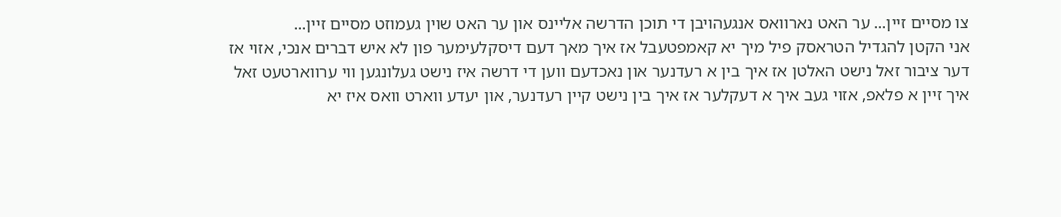צו מסיים זיין... ער האט נארוואס אנגעהויבן די תוכן הדרשה אליינס און ער האט שוין געמוזט מסיים זיין...
אני הקטן להגדיל הטראסק פיל מיך יא קאמפטעבל אז איך מאך דעם דיסקלעימער פון לא איש דברים אנכי, אזוי אז דער ציבור זאל נישט האלטן אז איך בין א רעדנער און נאכדעם ווען די דרשה איז נישט געלונגען ווי ערווארטעט זאל איך זיין א פלאפ, אזוי געב איך א דעקלער אז איך בין נישט קיין רעדנער, און יעדע ווארט וואס איז יא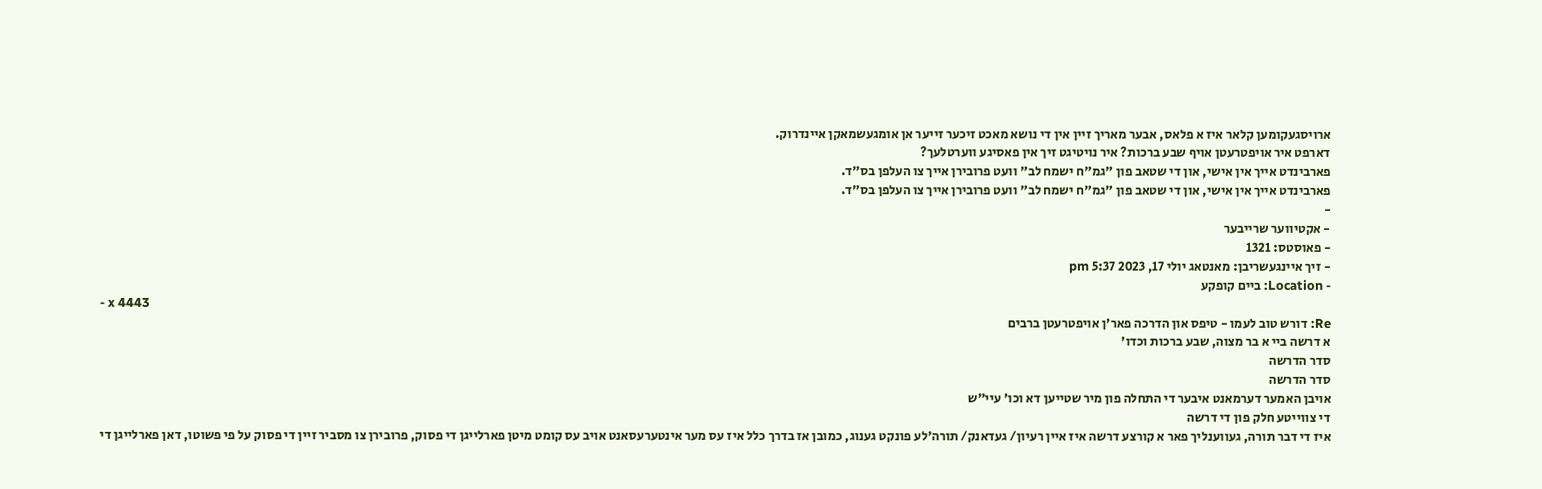ארויסגעקומען קלאר איז א פלאס, אבער מאריך זיין אין די נושא מאכט זיכער זייער אן אומגעשמאקן איינדרוק.
דארפט איר אויפטרעטן אויף שבע ברכות? איר נויטיגט זיך אין פאסיגע ווערטלעך?
פארבינדט אייך אין אישי, און די שטאב פון "גמ"ח ישמח לב" וועט פרובירן אייך צו העלפן בס"ד.
פארבינדט אייך אין אישי, און די שטאב פון "גמ"ח ישמח לב" וועט פרובירן אייך צו העלפן בס"ד.
-
- אקטיווער שרייבער
- פאוסטס: 1321
- זיך איינגעשריבן: מאנטאג יולי 17, 2023 5:37 pm
- Location: ביים קופקע
- x 4443
Re: דורש טוב לעמו - טיפס און הדרכה פאר'ן אויפטרעטן ברבים
א דרשה ביי א בר מצוה, שבע ברכות וכדו'
סדר הדרשה
סדר הדרשה
אויבן האמער דערמאנט איבער די התחלה פון מיר שטייען דא וכו' עיי"ש
די צווייטע חלק פון די דרשה
איז די דבר תורה, געווענליך פאר א קורצע דרשה איז איין רעיון/ געדאנק/ תורה'לע פונקט גענוג, כמובן אז בדרך כלל איז עס מער אינטערעסאנט אויב עס קומט מיטן פארלייגן די פסוק, פרובירן צו מסביר זיין די פסוק על פי פשוטו, דאן פארלייגן די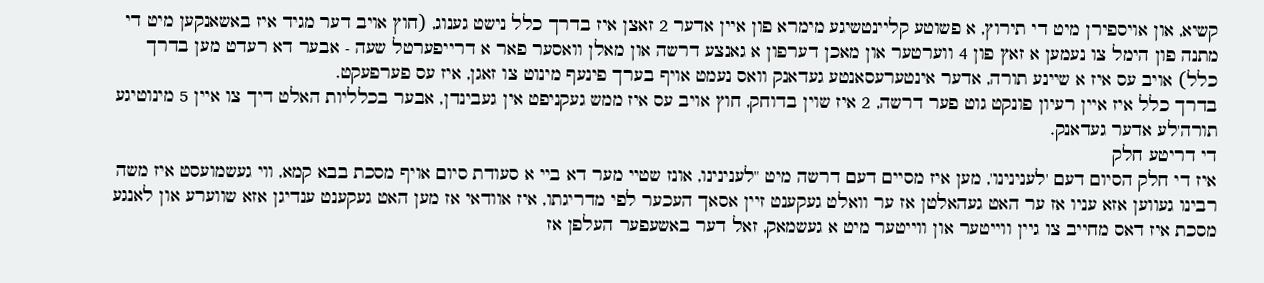קשיא, און אויספירן מיט די תירוץ, א פשוטע קליינטשיגע מימרא פון איין אדער 2 זאצן איז בדרך כלל נישט גענוג, (חוץ אויב דער מגיד איז באשאנקען מיט די מתנה פון הימל צו נעמען א זאץ פון 4 ווערטער און מאכן דערפון א גאנצע דרשה און מאלן וואסער פאר א דרייפערטל שעה - אבער דא רעדט מען בדרך כלל) אויב עס איז א שיינע תורה, אדער אינטערעסאנטע געדאנק וואס נעמט אויף בערך פינעף מינוט צו זאגן, איז עס פערפעקט.
בדרך כלל איז איין רעיון פונקט גוט פער דרשה, 2 איז שוין בדוחק, חוץ אויב עס איז ממש געקניפט אין געבינדן, אבער בכלליות האלט דיך צו איין 5 מינוטיגע תורה'לע אדער געדאנק.
די דריטע חלק
איז די חלק הסיום דעם 'לענינינו', מען איז מסיים דעם דרשה מיט "לענינינו, אונז שטיי מער דא ביי א סעודת סיום אויף מסכת בבא קמא, ווי געשמועסט איז משה רבינו געווען אזא עניו אז ער האט געהאלטן אז ער וואלט געקענט זיין אסאך העכער לפי מדריגתו, איז אוודאי אז מען האט געקענט ענדיגן אזא שווערע און לאנגע מסכת איז דאס מחייב צו גיין ווייטער און ווייטער מיט א געשמאק, זאל דער באשעפער העלפן אז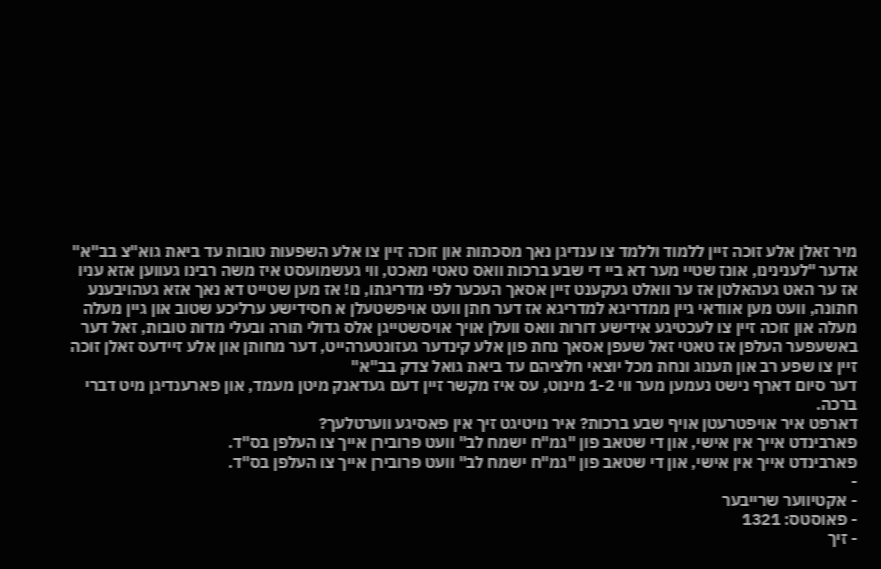מיר זאלן אלע זוכה זיין ללמוד וללמד צו ענדיגן נאך מסכתות און זוכה זיין צו אלע השפעות טובות עד ביאת גוא"צ בב"א"
אדער "לענינינו, אונז שטיי מער דא ביי די שבע ברכות וואס טאטי מאכט, ווי געשמועסט איז משה רבינו געווען אזא עניו אז ער האט געהאלטן אז ער וואלט געקענט זיין אסאך העכער לפי מדריגתו, נו! אז מען שטייט דא נאך אזא געהויבענע חתונה, וועט מען אוודאי גיין ממדריגא למדריגא אז דער חתן וועט אויפשטעלן א חסידישע ערליכע שטוב און גיין מעלה מעלה און זוכה זיין צו לעכטיגע אידישע דורות וואס וועלן אויך אויסשטייגן אלס גדולי תורה ובעלי מדות טובות, זאל דער באשעפער העלפן אז טאטי זאל שעפן אסאך נחת פון אלע קינדער געזונטערהייט, דער מחותן און אלע זיידעס זאלן זוכה זיין צו שפע רב און תענוג ונחת מכל יוצאי חלציהם עד ביאת גואל צדק בב"א"
דער סיום דארף נישט נעמען מער ווי 1-2 מינוט, עס איז מקשר זיין דעם געדאנק מיטן מעמד, און פארענדיגן מיט דברי ברכה.
דארפט איר אויפטרעטן אויף שבע ברכות? איר נויטיגט זיך אין פאסיגע ווערטלעך?
פארבינדט אייך אין אישי, און די שטאב פון "גמ"ח ישמח לב" וועט פרובירן אייך צו העלפן בס"ד.
פארבינדט אייך אין אישי, און די שטאב פון "גמ"ח ישמח לב" וועט פרובירן אייך צו העלפן בס"ד.
-
- אקטיווער שרייבער
- פאוסטס: 1321
- זיך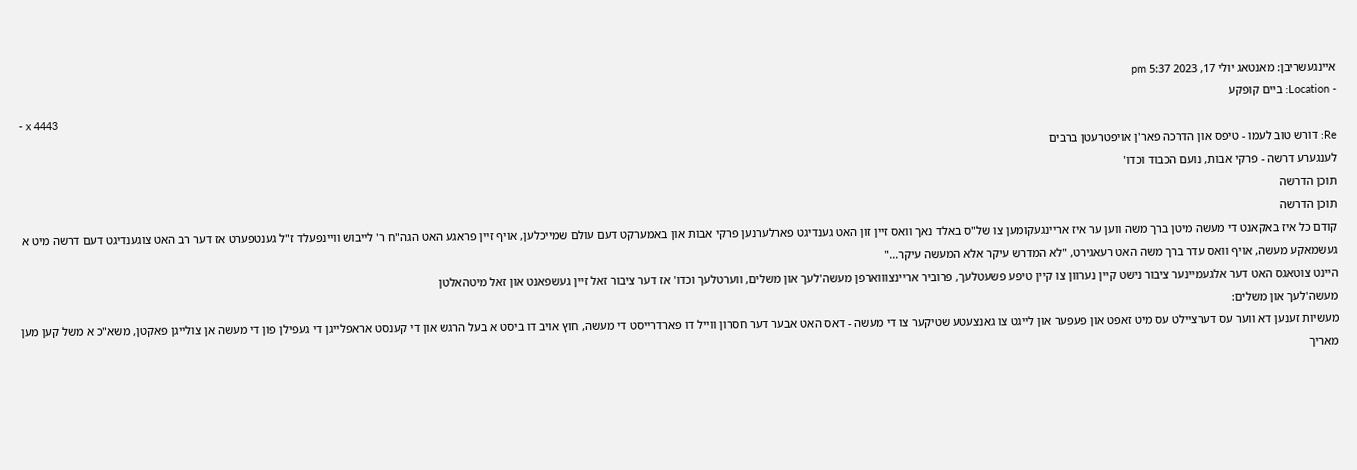איינגעשריבן: מאנטאג יולי 17, 2023 5:37 pm
- Location: ביים קופקע
- x 4443
Re: דורש טוב לעמו - טיפס און הדרכה פאר'ן אויפטרעטן ברבים
לענגערע דרשה - פרקי אבות, נועם הכבוד וכדו'
תוכן הדרשה
תוכן הדרשה
קודם כל איז באקאנט די מעשה מיטן ברך משה ווען ער איז אריינגעקומען צו של"ס באלד נאך וואס זיין זון האט גענדיגט פארלערנען פרקי אבות און באמערקט דעם עולם שמייכלען, אויף זיין פראגע האט הגה"ח ר' לייבוש וויינפעלד ז"ל גענטפערט אז דער רב האט צוגענדיגט דעם דרשה מיט א געשמאקע מעשה, אויף וואס עדר ברך משה האט רעאגירט, "לא המדרש עיקר אלא המעשה עיקר..."
היינט צוטאגס האט דער אלגעמיינער ציבור נישט קיין נערוון צו קיין טיפע פשעטלעך, פרוביר אריינצוווארפן מעשה'לעך און משלים, ווערטלעך וכדו' אז דער ציבור זאל זיין געשפאנט און זאל מיטהאלטן
מעשה'לעך און משלים:
מעשיות זענען דא ווער עס דערציילט עס מיט זאפט און פעפער און לייגט צו גאנצעטע שטיקער צו די מעשה - דאס האט אבער דער חסרון ווייל דו פארדרייסט די מעשה, חוץ אויב דו ביסט א בעל הרגש און די קענסט אראפלייגן די געפילן פון די מעשה אן צולייגן פאקטן, משא"כ א משל קען מען מאריך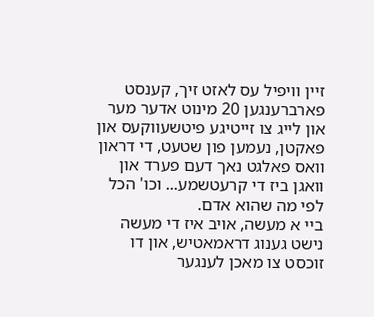זיין וויפיל עס לאזט זיך, קענסט פארברענגען 20 מינוט אדער מער און לייג צו זייטיגע פיטשעווקעס און פאקטן, נעמען פון שטעט, די דראון וואס פאלגט נאך דעם פערד און וואגן ביז די קרעטשמע... וכו' הכל לפי מה שהוא אדם.
ביי א מעשה, אויב איז די מעשה נישט גענוג דראמאטיש, און דו זוכסט צו מאכן לענגער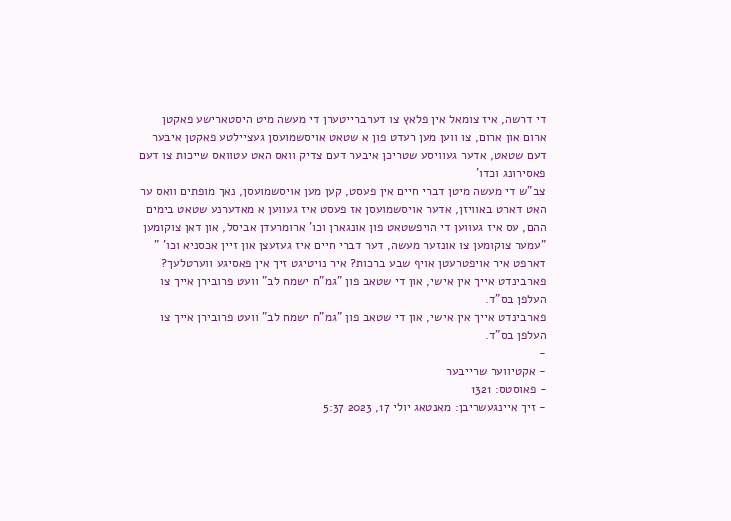די דרשה, איז צומאל אין פלאץ צו דערברייטערן די מעשה מיט היסטארישע פאקטן ארום און ארום, צו ווען מען רעדט פון א שטאט אויסשמועסן געציילטע פאקטן איבער דעם שטאט, אדער געוויסע שטריכן איבער דעם צדיק וואס האט עטוואס שייכות צו דעם פאסירונג וכדו'
צב"ש די מעשה מיטן דברי חיים אין פעסט, קען מען אויסשמועסן, נאך מופתים וואס ער האט דארט באוויזן, אדער אויסשמועסן אז פעסט איז געווען א מאדערנע שטאט בימים ההם, עס איז געווען די הויפשטאט פון אונגארן וכו' ארומרעדן אביסל, און דאן צוקומען "עמער צוקומען צו אונזער מעשה, דער דברי חיים איז געזעצן און זיין אכסניא וכו' "
דארפט איר אויפטרעטן אויף שבע ברכות? איר נויטיגט זיך אין פאסיגע ווערטלעך?
פארבינדט אייך אין אישי, און די שטאב פון "גמ"ח ישמח לב" וועט פרובירן אייך צו העלפן בס"ד.
פארבינדט אייך אין אישי, און די שטאב פון "גמ"ח ישמח לב" וועט פרובירן אייך צו העלפן בס"ד.
-
- אקטיווער שרייבער
- פאוסטס: 1321
- זיך איינגעשריבן: מאנטאג יולי 17, 2023 5:37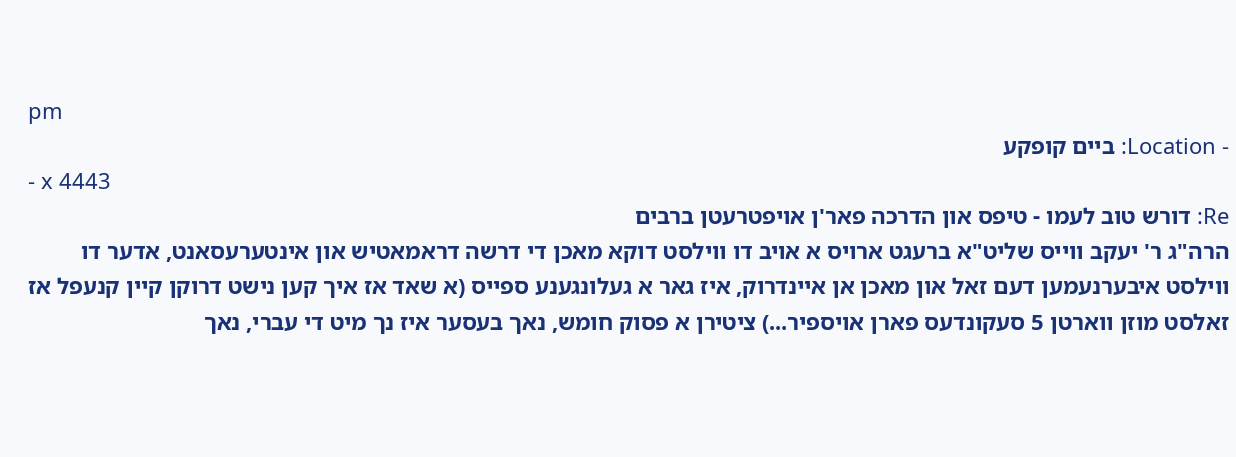pm
- Location: ביים קופקע
- x 4443
Re: דורש טוב לעמו - טיפס און הדרכה פאר'ן אויפטרעטן ברבים
הרה"ג ר' יעקב ווייס שליט"א ברעגט ארויס א אויב דו ווילסט דוקא מאכן די דרשה דראמאטיש און אינטערעסאנט, אדער דו ווילסט איבערנעמען דעם זאל און מאכן אן איינדרוק, איז גאר א געלונגענע ספייס (א שאד אז איך קען נישט דרוקן קיין קנעפל אז זאלסט מוזן ווארטן 5 סעקונדעס פארן אויספיר...) ציטירן א פסוק חומש, נאך בעסער איז נך מיט די עברי, נאך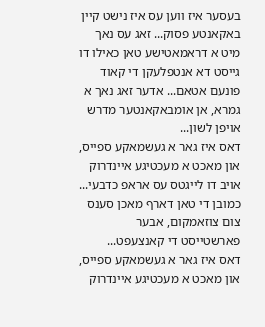בעסער איז ווען עס איז נישט קיין באקאנטע פסוק... זאג עס נאך מיט א דראמאטישע טאן כאילו דו גייסט דא אנטפלעקן די קאוד פונעם אטאם... אדער זאג נאך א גמרא, אן אומבאקאנטער מדרש אויפן לשון...
דאס איז גאר א געשמאקע ספייס, און מאכט א מעכטיגע איינדרוק אויב דו לייגטס עס אראפ כדבעי...
כמובן די טאן דארף מאכן סענס צום צוזאמקום, אבער פארשטייסט די קאנצעפט...
דאס איז גאר א געשמאקע ספייס, און מאכט א מעכטיגע איינדרוק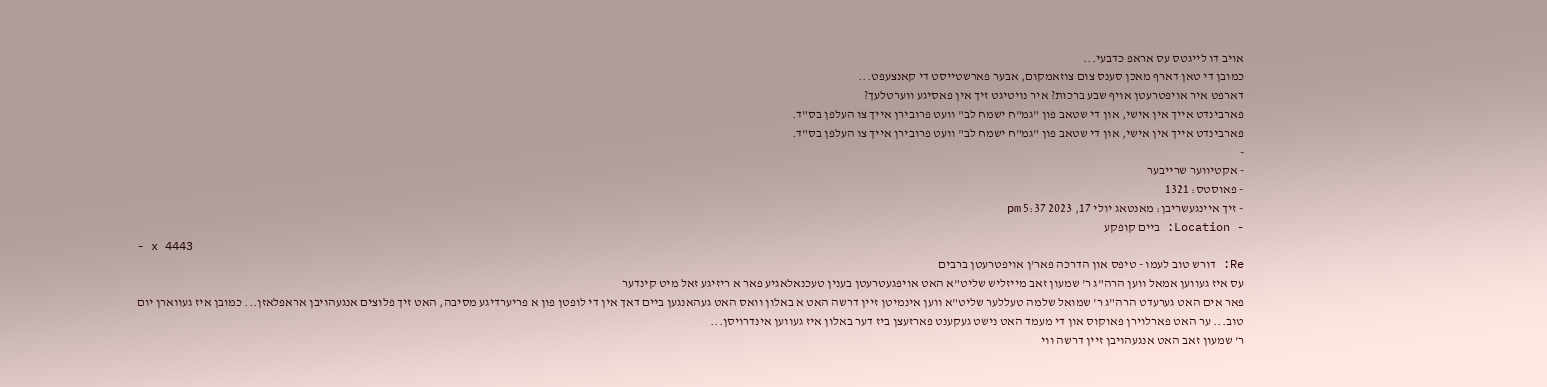אויב דו לייגטס עס אראפ כדבעי...
כמובן די טאן דארף מאכן סענס צום צוזאמקום, אבער פארשטייסט די קאנצעפט...
דארפט איר אויפטרעטן אויף שבע ברכות? איר נויטיגט זיך אין פאסיגע ווערטלעך?
פארבינדט אייך אין אישי, און די שטאב פון "גמ"ח ישמח לב" וועט פרובירן אייך צו העלפן בס"ד.
פארבינדט אייך אין אישי, און די שטאב פון "גמ"ח ישמח לב" וועט פרובירן אייך צו העלפן בס"ד.
-
- אקטיווער שרייבער
- פאוסטס: 1321
- זיך איינגעשריבן: מאנטאג יולי 17, 2023 5:37 pm
- Location: ביים קופקע
- x 4443
Re: דורש טוב לעמו - טיפס און הדרכה פאר'ן אויפטרעטן ברבים
עס איז געווען אמאל ווען הרה"ג ר' שמעון זאב מייזליש שליט"א האט אויפגעטרעטן בענין טעכנאלאגיע פאר א ריזיגע זאל מיט קינדער
פאר אים האט גערעדט הרה"ג ר' שמואל שלמה טעללער שליט"א ווען אינמיטן זיין דרשה האט א באלון וואס האט געהאנגען ביים דאך אין די לופטן פון א פריערדיגע מסיבה, האט זיך פלוצים אנגעהויבן אראפלאזן... כמובן איז געווארן יום טוב... ער האט פארלוירן פאוקוס און די מעמד האט נישט געקענט פארזעצן ביז דער באלון איז געווען אינדרויסן...
ר' שמעון זאב האט אנגעהויבן זיין דרשה ווי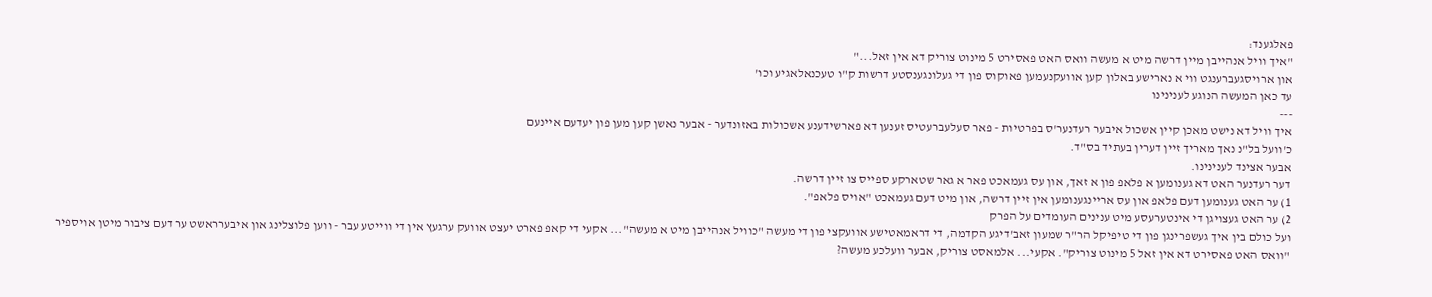פאלגענד:
"איך וויל אנהייבן מיין דרשה מיט א מעשה וואס האט פאסירט 5 מינוט צוריק דא אין זאל..."
און ארויסגעברענגט ווי א נארישע באלון קען אוועקנעמען פאוקוס פון די געלונגענסטע דרשות ק"ו טעכנאלאגיע וכו'
עד כאן המעשה הנוגע לענינינו
---
איך וויל דא נישט מאכן קיין אשכול איבער רעדנער'ס בפרטיות - פאר סעלעברעטיס זענען דא פארשידענע אשכולות באזונדער - אבער נאשן קען מען פון יעדעם איינעם
כ'וועל בל"נ נאך מאריך זיין דערין בעתיד בס"ד.
אבער אצינד לענינינו.
דער רעדנער האט דא גענומען א פלאפ פון א זאך, און עס געמאכט פאר א גאר שטארקע ספייס צו זיין דרשה.
1) ער האט גענומען דעם פלאפ און עס אריינגענומען אין זיין דרשה, און מיט דעם געמאכט "אויס פלאפ".
2) ער האט געצויגן די אינטערעסע מיט ענינים העומדים על הפרק
ועל כולם בין איך געשפרינגן פון די טיפיקל הר"ר שמעון זאב'דיגע הקדמה, די דראמאטישע אוועקצי פון די מעשה "כוויל אנהייבן מיט א מעשה"... אקעי די קאפ פארט יעצט אוועק ערגעץ אין די ווייטע עבר - ווען פלוצלינג און איבערראשט ער דעם ציבור מיטן אויספיר "וואס האט פאסירט דא אין זאל 5 מינוט צוריק". אקעי... אלמאסט צוריק, אבער וועלכע מעשה?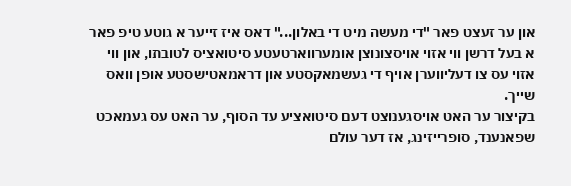און ער זעצט פאר "די מעשה מיט די באלון..." דאס איז זייער א גוטע טיפ פאר א בעל דרשן ווי אזוי אויסצונוצן אומערווארטעטע סיטואציס לטובתו, און ווי אזוי עס צו דעליווערן אויף די געשמאקסטע און דראמאטישסטע אופן וואס שייך.
בקיצור ער האט אויסגענוצט דעם סיטואציע עד הסוף, ער האט עס געמאכט שפאנענד, סופרייזינג, אז דער עולם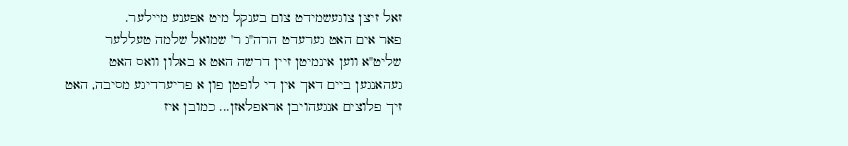זאל זיצן צוגעשמידט צום בענקל מיט אפענע מיילער.
פאר אים האט גערעדט הרה"ג ר' שמואל שלמה טעללער שליט"א ווען אינמיטן זיין דרשה האט א באלון וואס האט געהאנגען ביים דאך אין די לופטן פון א פריערדיגע מסיבה, האט זיך פלוצים אנגעהויבן אראפלאזן... כמובן איז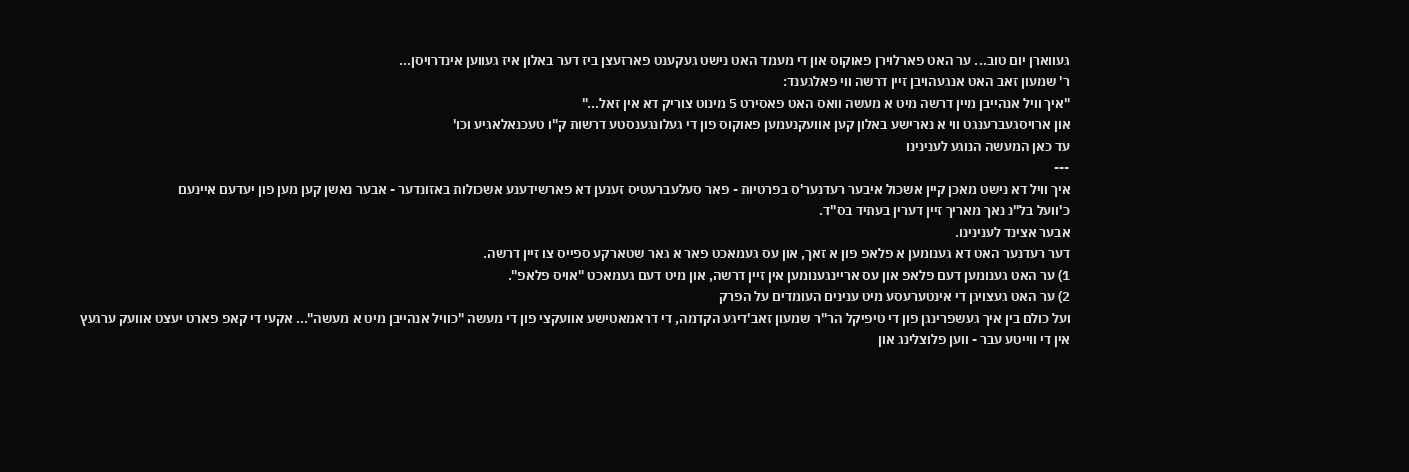געווארן יום טוב... ער האט פארלוירן פאוקוס און די מעמד האט נישט געקענט פארזעצן ביז דער באלון איז געווען אינדרויסן...
ר' שמעון זאב האט אנגעהויבן זיין דרשה ווי פאלגענד:
"איך וויל אנהייבן מיין דרשה מיט א מעשה וואס האט פאסירט 5 מינוט צוריק דא אין זאל..."
און ארויסגעברענגט ווי א נארישע באלון קען אוועקנעמען פאוקוס פון די געלונגענסטע דרשות ק"ו טעכנאלאגיע וכו'
עד כאן המעשה הנוגע לענינינו
---
איך וויל דא נישט מאכן קיין אשכול איבער רעדנער'ס בפרטיות - פאר סעלעברעטיס זענען דא פארשידענע אשכולות באזונדער - אבער נאשן קען מען פון יעדעם איינעם
כ'וועל בל"נ נאך מאריך זיין דערין בעתיד בס"ד.
אבער אצינד לענינינו.
דער רעדנער האט דא גענומען א פלאפ פון א זאך, און עס געמאכט פאר א גאר שטארקע ספייס צו זיין דרשה.
1) ער האט גענומען דעם פלאפ און עס אריינגענומען אין זיין דרשה, און מיט דעם געמאכט "אויס פלאפ".
2) ער האט געצויגן די אינטערעסע מיט ענינים העומדים על הפרק
ועל כולם בין איך געשפרינגן פון די טיפיקל הר"ר שמעון זאב'דיגע הקדמה, די דראמאטישע אוועקצי פון די מעשה "כוויל אנהייבן מיט א מעשה"... אקעי די קאפ פארט יעצט אוועק ערגעץ אין די ווייטע עבר - ווען פלוצלינג און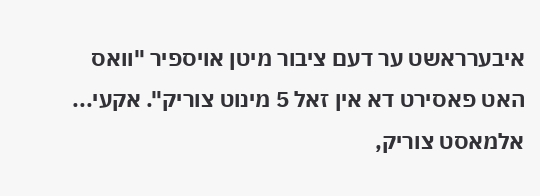איבערראשט ער דעם ציבור מיטן אויספיר "וואס האט פאסירט דא אין זאל 5 מינוט צוריק". אקעי... אלמאסט צוריק,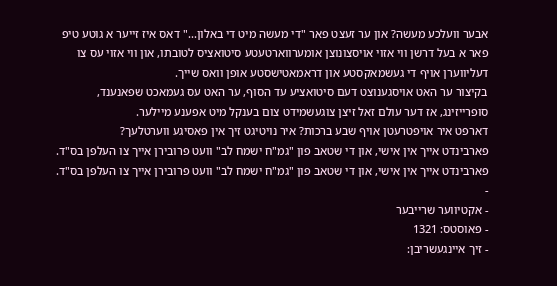אבער וועלכע מעשה? און ער זעצט פאר "די מעשה מיט די באלון..." דאס איז זייער א גוטע טיפ פאר א בעל דרשן ווי אזוי אויסצונוצן אומערווארטעטע סיטואציס לטובתו, און ווי אזוי עס צו דעליווערן אויף די געשמאקסטע און דראמאטישסטע אופן וואס שייך.
בקיצור ער האט אויסגענוצט דעם סיטואציע עד הסוף, ער האט עס געמאכט שפאנענד, סופרייזינג, אז דער עולם זאל זיצן צוגעשמידט צום בענקל מיט אפענע מיילער.
דארפט איר אויפטרעטן אויף שבע ברכות? איר נויטיגט זיך אין פאסיגע ווערטלעך?
פארבינדט אייך אין אישי, און די שטאב פון "גמ"ח ישמח לב" וועט פרובירן אייך צו העלפן בס"ד.
פארבינדט אייך אין אישי, און די שטאב פון "גמ"ח ישמח לב" וועט פרובירן אייך צו העלפן בס"ד.
-
- אקטיווער שרייבער
- פאוסטס: 1321
- זיך איינגעשריבן: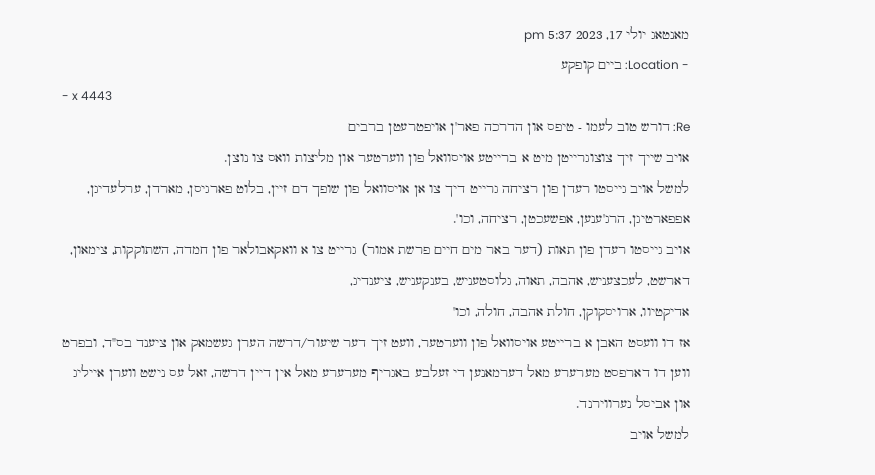מאנטאג יולי 17, 2023 5:37 pm
- Location: ביים קופקע
- x 4443
Re: דורש טוב לעמו - טיפס און הדרכה פאר'ן אויפטרעטן ברבים
אויב שייך זיך צוצוגרייטן מיט א ברייטע אויסוואל פון ווערטער און מליצות וואס צו נוצן.
למשל אויב גייסטו רעדן פון רציחה גרייט דיך צו אן אויסוואל פון שופך דם זיין, בלוט פארגיסן, מארדן, ערלעדיגן, אפפארטיגן, הרג'ענען, אפשעכטן, רציחה, וכו'.
אויב גייסטו רעדן פון תאות (דער באר מים חיים פרשת אמור) גרייט צו א וואקאבולאר פון חמדה, השתוקקות, צימאון, דארשט, לעכצעניש, אהבה, תאוה, גלוסטעניש, בענקעניש, ציענדיג,
אדיקטיוו, ארויסקוקן, חולת אהבה, חולה, וכו'
אז דו וועסט האבן א ברייטע אויסוואל פון ווערטער, וועט זיך דער שיעור/דרשה הערן געשמאק און ציענד בס"ד, ובפרט ווען דו דארפסט מערערע מאל דערמאנען די זעלבע באגריף מערערע מאל אין דיין דרשה, זאל עס נישט ווערן אייליג און אביסל נערווירנד.
למשל אויב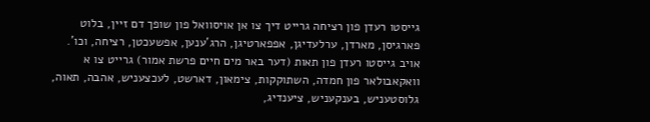גייסטו רעדן פון רציחה גרייט דיך צו אן אויסוואל פון שופך דם זיין, בלוט פארגיסן, מארדן, ערלעדיגן, אפפארטיגן, הרג'ענען, אפשעכטן, רציחה, וכו'.
אויב גייסטו רעדן פון תאות (דער באר מים חיים פרשת אמור) גרייט צו א וואקאבולאר פון חמדה, השתוקקות, צימאון, דארשט, לעכצעניש, אהבה, תאוה, גלוסטעניש, בענקעניש, ציענדיג,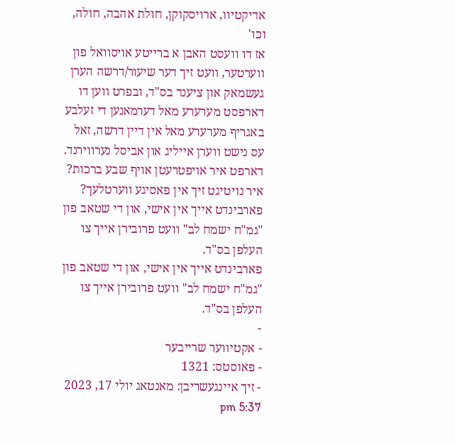אדיקטיוו, ארויסקוקן, חולת אהבה, חולה, וכו'
אז דו וועסט האבן א ברייטע אויסוואל פון ווערטער, וועט זיך דער שיעור/דרשה הערן געשמאק און ציענד בס"ד, ובפרט ווען דו דארפסט מערערע מאל דערמאנען די זעלבע באגריף מערערע מאל אין דיין דרשה, זאל עס נישט ווערן אייליג און אביסל נערווירנד.
דארפט איר אויפטרעטן אויף שבע ברכות? איר נויטיגט זיך אין פאסיגע ווערטלעך?
פארבינדט אייך אין אישי, און די שטאב פון "גמ"ח ישמח לב" וועט פרובירן אייך צו העלפן בס"ד.
פארבינדט אייך אין אישי, און די שטאב פון "גמ"ח ישמח לב" וועט פרובירן אייך צו העלפן בס"ד.
-
- אקטיווער שרייבער
- פאוסטס: 1321
- זיך איינגעשריבן: מאנטאג יולי 17, 2023 5:37 pm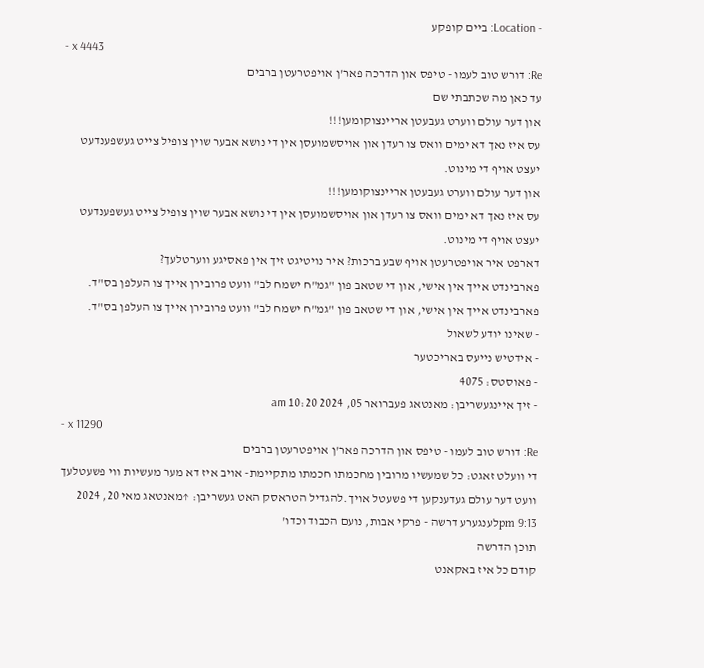- Location: ביים קופקע
- x 4443
Re: דורש טוב לעמו - טיפס און הדרכה פאר'ן אויפטרעטן ברבים
עד כאן מה שכתבתי שם
און דער עולם ווערט געבעטן אריינצוקומען!!!
עס איז נאך דא ימים וואס צו רעדן און אויסשמועסן אין די נושא אבער שוין צופיל צייט געשפענדעט יעצט אויף די מינוט.
און דער עולם ווערט געבעטן אריינצוקומען!!!
עס איז נאך דא ימים וואס צו רעדן און אויסשמועסן אין די נושא אבער שוין צופיל צייט געשפענדעט יעצט אויף די מינוט.
דארפט איר אויפטרעטן אויף שבע ברכות? איר נויטיגט זיך אין פאסיגע ווערטלעך?
פארבינדט אייך אין אישי, און די שטאב פון "גמ"ח ישמח לב" וועט פרובירן אייך צו העלפן בס"ד.
פארבינדט אייך אין אישי, און די שטאב פון "גמ"ח ישמח לב" וועט פרובירן אייך צו העלפן בס"ד.
- שאינו יודע לשאול
- אידטיש נייעס באריכטער
- פאוסטס: 4075
- זיך איינגעשריבן: מאנטאג פעברואר 05, 2024 10:20 am
- x 11290
Re: דורש טוב לעמו - טיפס און הדרכה פאר'ן אויפטרעטן ברבים
די וועלט זאגט: כל שמעשיו מרובין מחכמתו חכמתו מתקיימת- אויב איז דא מער מעשיות ווי פשעטלעך וועט דער עולם געדענקען די פשעטל אויך.להגדיל הטראסק האט געשריבן: ↑מאנטאג מאי 20, 2024 9:13 pmלענגערע דרשה - פרקי אבות, נועם הכבוד וכדו'
תוכן הדרשה
קודם כל איז באקאנט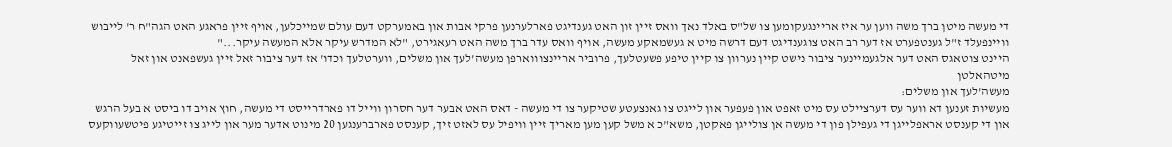די מעשה מיטן ברך משה ווען ער איז אריינגעקומען צו של"ס באלד נאך וואס זיין זון האט גענדיגט פארלערנען פרקי אבות און באמערקט דעם עולם שמייכלען, אויף זיין פראגע האט הגה"ח ר' לייבוש וויינפעלד ז"ל גענטפערט אז דער רב האט צוגענדיגט דעם דרשה מיט א געשמאקע מעשה, אויף וואס עדר ברך משה האט רעאגירט, "לא המדרש עיקר אלא המעשה עיקר..."
היינט צוטאגס האט דער אלגעמיינער ציבור נישט קיין נערוון צו קיין טיפע פשעטלעך, פרוביר אריינצוווארפן מעשה'לעך און משלים, ווערטלעך וכדו' אז דער ציבור זאל זיין געשפאנט און זאל מיטהאלטן
מעשה'לעך און משלים:
מעשיות זענען דא ווער עס דערציילט עס מיט זאפט און פעפער און לייגט צו גאנצעטע שטיקער צו די מעשה - דאס האט אבער דער חסרון ווייל דו פארדרייסט די מעשה, חוץ אויב דו ביסט א בעל הרגש און די קענסט אראפלייגן די געפילן פון די מעשה אן צולייגן פאקטן, משא"כ א משל קען מען מאריך זיין וויפיל עס לאזט זיך, קענסט פארברענגען 20 מינוט אדער מער און לייג צו זייטיגע פיטשעווקעס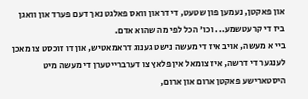און פאקטן, נעמען פון שטעט, די דראון וואס פאלגט נאך דעם פערד און וואגן ביז די קרעטשמע... וכו' הכל לפי מה שהוא אדם.
ביי א מעשה, אויב איז די מעשה נישט גענוג דראמאטיש, און דו זוכסט צו מאכן לענגער די דרשה, איז צומאל אין פלאץ צו דערברייטערן די מעשה מיט היסטארישע פאקטן ארום און ארום,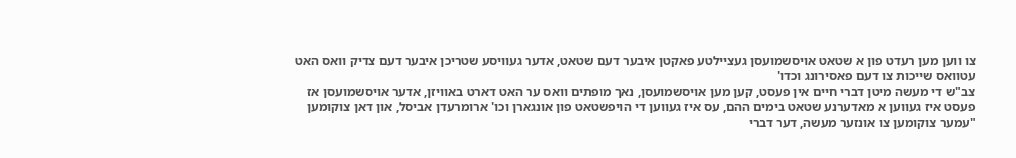צו ווען מען רעדט פון א שטאט אויסשמועסן געציילטע פאקטן איבער דעם שטאט, אדער געוויסע שטריכן איבער דעם צדיק וואס האט עטוואס שייכות צו דעם פאסירונג וכדו'
צב"ש די מעשה מיטן דברי חיים אין פעסט, קען מען אויסשמועסן, נאך מופתים וואס ער האט דארט באוויזן, אדער אויסשמועסן אז פעסט איז געווען א מאדערנע שטאט בימים ההם, עס איז געווען די הויפשטאט פון אונגארן וכו' ארומרעדן אביסל, און דאן צוקומען "עמער צוקומען צו אונזער מעשה, דער דברי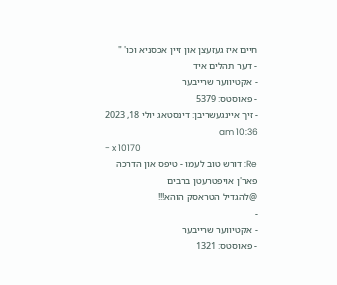חיים איז געזעצן און זיין אכסניא וכו' "
- דער תהלים איד
- אקטיווער שרייבער
- פאוסטס: 5379
- זיך איינגעשריבן: דינסטאג יולי 18, 2023 10:36 am
- x 10170
Re: דורש טוב לעמו - טיפס און הדרכה פאר'ן אויפטרעטן ברבים
@להגדיל הטראסק הוהא!!!
-
- אקטיווער שרייבער
- פאוסטס: 1321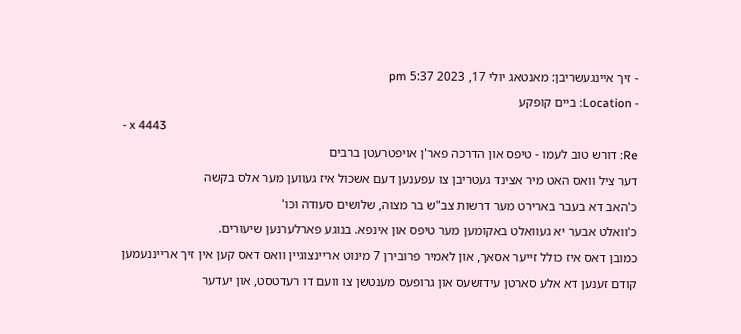- זיך איינגעשריבן: מאנטאג יולי 17, 2023 5:37 pm
- Location: ביים קופקע
- x 4443
Re: דורש טוב לעמו - טיפס און הדרכה פאר'ן אויפטרעטן ברבים
דער ציל וואס האט מיר אצינד געטריבן צו עפענען דעם אשכול איז געווען מער אלס בקשה
כ'האב דא בעבר בארירט מער דרשות צב"ש בר מצוה, שלושים סעודה וכו'
כ'וואלט אבער יא געוואלט באקומען מער טיפס און אינפא. בנוגע פארלערנען שיעורים.
כמובן דאס איז כולל זייער אסאך, און לאמיר פרובירן 7 מינוט אריינצוגיין וואס דאס קען אין זיך ארייננעמען
קודם זענען דא אלע סארטן עידזשעס און גרופעס מענטשן צו וועם דו רעדטסט, און יעדער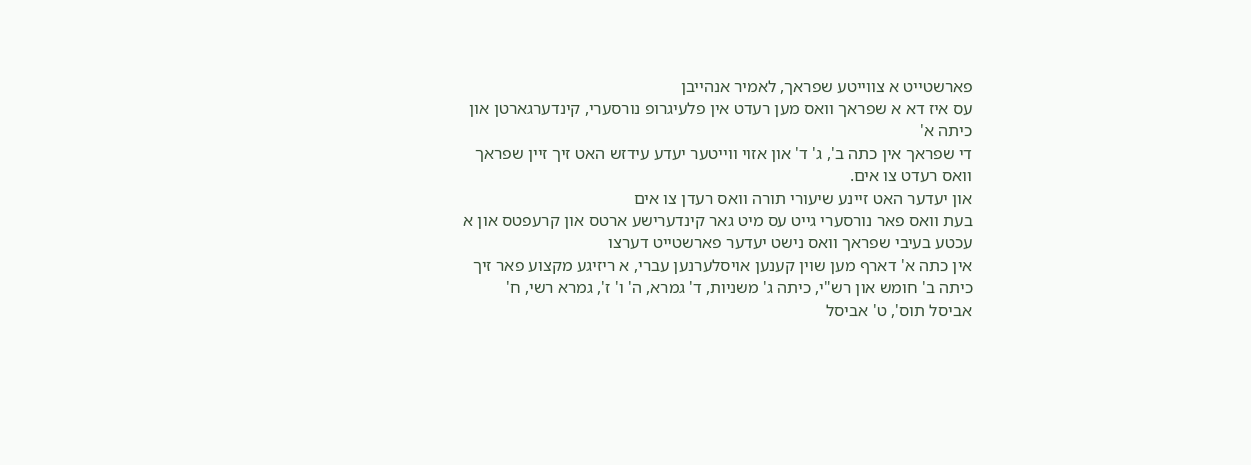פארשטייט א צווייטע שפראך, לאמיר אנהייבן
עס איז דא א שפראך וואס מען רעדט אין פלעיגרופ נורסערי, קינדערגארטן און כיתה א'
די שפראך אין כתה ב', ג' ד' און אזוי ווייטער יעדע עידזש האט זיך זיין שפראך וואס רעדט צו אים.
און יעדער האט זיינע שיעורי תורה וואס רעדן צו אים
בעת וואס פאר נורסערי גייט עס מיט גאר קינדערישע ארטס און קרעפטס און א עכטע בעיבי שפראך וואס נישט יעדער פארשטייט דערצו
אין כתה א' דארף מען שוין קענען אויסלערנען עברי, א ריזיגע מקצוע פאר זיך
כיתה ב' חומש און רש"י, כיתה ג' משניות, ד' גמרא, ה' ו' ז', גמרא רשי, ח' אביסל תוס', ט' אביסל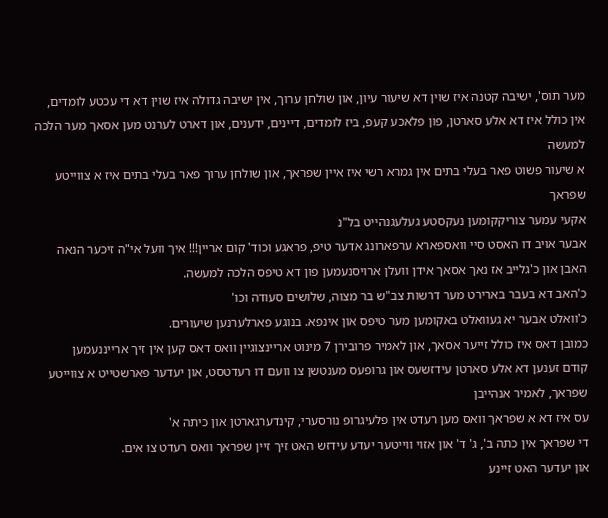מער תוס', ישיבה קטנה איז שוין דא שיעור עיון, און שולחן ערוך, אין ישיבה גדולה איז שוין דא די עכטע לומדים, אין כולל איז דא אלע סארטן, פון פלאכע קעפ, ביז לומדים, דיינים, ידענים, און דארט לערנט מען אסאך מער הלכה למעשה
א שיעור פשוט פאר בעלי בתים אין גמרא רשי איז איין שפראך, און שולחן ערוך פאר בעלי בתים איז א צווייטע שפראך
אקעי עמער צוריקקומען נעקסטע געלעגנהייט בל"נ
אבער אויב דו האסט סיי וואספארא ערפארונג אדער טיפ, פראגע וכוד' קום אריין!!! איך וועל אי"ה זיכער הנאה האבן און כ'גלייב אז נאך אסאך אידן וועלן ארויסנעמען פון דא טיפס הלכה למעשה.
כ'האב דא בעבר בארירט מער דרשות צב"ש בר מצוה, שלושים סעודה וכו'
כ'וואלט אבער יא געוואלט באקומען מער טיפס און אינפא. בנוגע פארלערנען שיעורים.
כמובן דאס איז כולל זייער אסאך, און לאמיר פרובירן 7 מינוט אריינצוגיין וואס דאס קען אין זיך ארייננעמען
קודם זענען דא אלע סארטן עידזשעס און גרופעס מענטשן צו וועם דו רעדטסט, און יעדער פארשטייט א צווייטע שפראך, לאמיר אנהייבן
עס איז דא א שפראך וואס מען רעדט אין פלעיגרופ נורסערי, קינדערגארטן און כיתה א'
די שפראך אין כתה ב', ג' ד' און אזוי ווייטער יעדע עידזש האט זיך זיין שפראך וואס רעדט צו אים.
און יעדער האט זיינע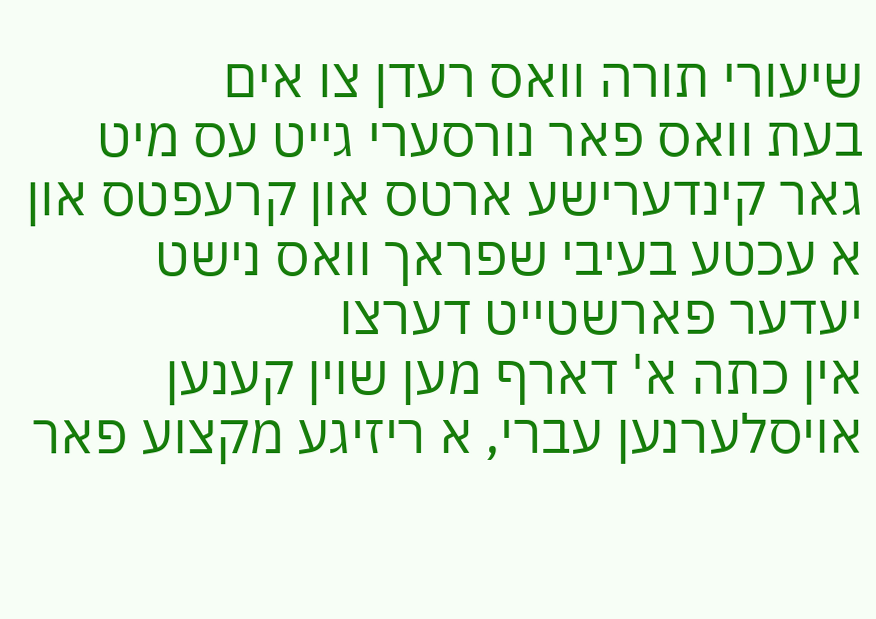שיעורי תורה וואס רעדן צו אים
בעת וואס פאר נורסערי גייט עס מיט גאר קינדערישע ארטס און קרעפטס און א עכטע בעיבי שפראך וואס נישט יעדער פארשטייט דערצו
אין כתה א' דארף מען שוין קענען אויסלערנען עברי, א ריזיגע מקצוע פאר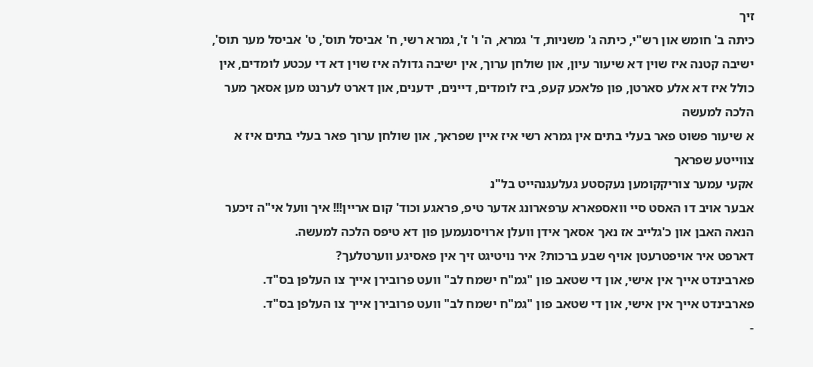זיך
כיתה ב' חומש און רש"י, כיתה ג' משניות, ד' גמרא, ה' ו' ז', גמרא רשי, ח' אביסל תוס', ט' אביסל מער תוס', ישיבה קטנה איז שוין דא שיעור עיון, און שולחן ערוך, אין ישיבה גדולה איז שוין דא די עכטע לומדים, אין כולל איז דא אלע סארטן, פון פלאכע קעפ, ביז לומדים, דיינים, ידענים, און דארט לערנט מען אסאך מער הלכה למעשה
א שיעור פשוט פאר בעלי בתים אין גמרא רשי איז איין שפראך, און שולחן ערוך פאר בעלי בתים איז א צווייטע שפראך
אקעי עמער צוריקקומען נעקסטע געלעגנהייט בל"נ
אבער אויב דו האסט סיי וואספארא ערפארונג אדער טיפ, פראגע וכוד' קום אריין!!! איך וועל אי"ה זיכער הנאה האבן און כ'גלייב אז נאך אסאך אידן וועלן ארויסנעמען פון דא טיפס הלכה למעשה.
דארפט איר אויפטרעטן אויף שבע ברכות? איר נויטיגט זיך אין פאסיגע ווערטלעך?
פארבינדט אייך אין אישי, און די שטאב פון "גמ"ח ישמח לב" וועט פרובירן אייך צו העלפן בס"ד.
פארבינדט אייך אין אישי, און די שטאב פון "גמ"ח ישמח לב" וועט פרובירן אייך צו העלפן בס"ד.
-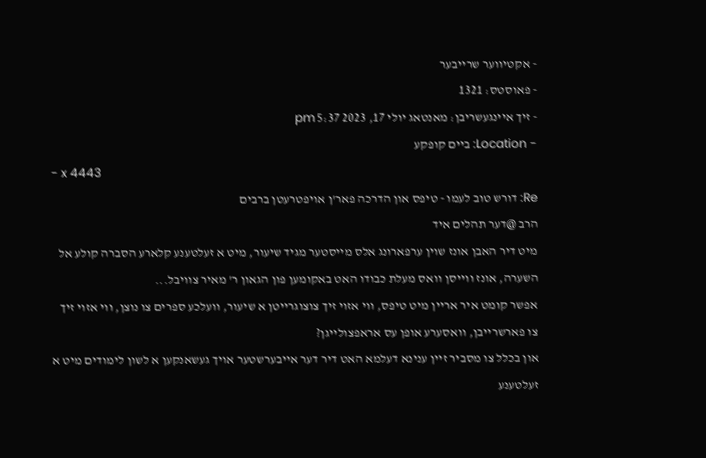- אקטיווער שרייבער
- פאוסטס: 1321
- זיך איינגעשריבן: מאנטאג יולי 17, 2023 5:37 pm
- Location: ביים קופקע
- x 4443
Re: דורש טוב לעמו - טיפס און הדרכה פאר'ן אויפטרעטן ברבים
הרב @דער תהלים איד
מיט דיר האבן אונז שוין ערפארונג אלס מייסטער מגיד שיעור, מיט א זעלטענע קלארע הסברה קולע אל השערה, אונז ווייסן וואס מעלת כבודו האט באקומען פון הגאון ר' מאיר צוויבל...
אפשר קומט איר אריין מיט טיפס, ווי אזוי זיך צוצוגרייטן א שיעור, וועלכע ספרים צו נוצן, ווי אזוי זיך צו פארשרייבן, וואסערע אופן עס אראפצולייגן?
און בכלל צו מסביר זיין ענינא דעלמא האט דיר דער אייבערשטער אויך געשאנקען א לשון לימודים מיט א זעלטענע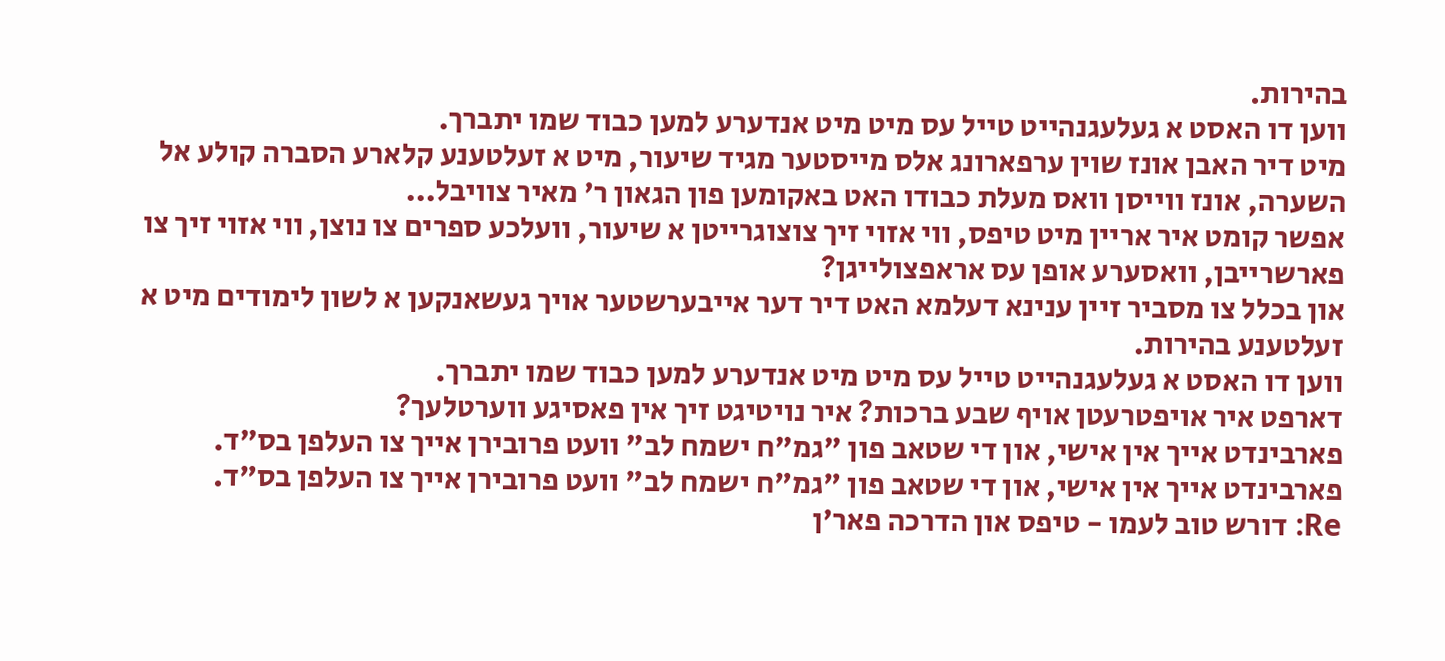בהירות.
ווען דו האסט א געלעגנהייט טייל עס מיט מיט אנדערע למען כבוד שמו יתברך.
מיט דיר האבן אונז שוין ערפארונג אלס מייסטער מגיד שיעור, מיט א זעלטענע קלארע הסברה קולע אל השערה, אונז ווייסן וואס מעלת כבודו האט באקומען פון הגאון ר' מאיר צוויבל...
אפשר קומט איר אריין מיט טיפס, ווי אזוי זיך צוצוגרייטן א שיעור, וועלכע ספרים צו נוצן, ווי אזוי זיך צו פארשרייבן, וואסערע אופן עס אראפצולייגן?
און בכלל צו מסביר זיין ענינא דעלמא האט דיר דער אייבערשטער אויך געשאנקען א לשון לימודים מיט א זעלטענע בהירות.
ווען דו האסט א געלעגנהייט טייל עס מיט מיט אנדערע למען כבוד שמו יתברך.
דארפט איר אויפטרעטן אויף שבע ברכות? איר נויטיגט זיך אין פאסיגע ווערטלעך?
פארבינדט אייך אין אישי, און די שטאב פון "גמ"ח ישמח לב" וועט פרובירן אייך צו העלפן בס"ד.
פארבינדט אייך אין אישי, און די שטאב פון "גמ"ח ישמח לב" וועט פרובירן אייך צו העלפן בס"ד.
Re: דורש טוב לעמו - טיפס און הדרכה פאר'ן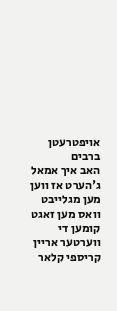אויפטרעטן ברבים
האב איך אמאל ג'הערט אז ווען מען מגלייבט וואס מען זאגט קומען די ווערטער אריין קריספי קלאר